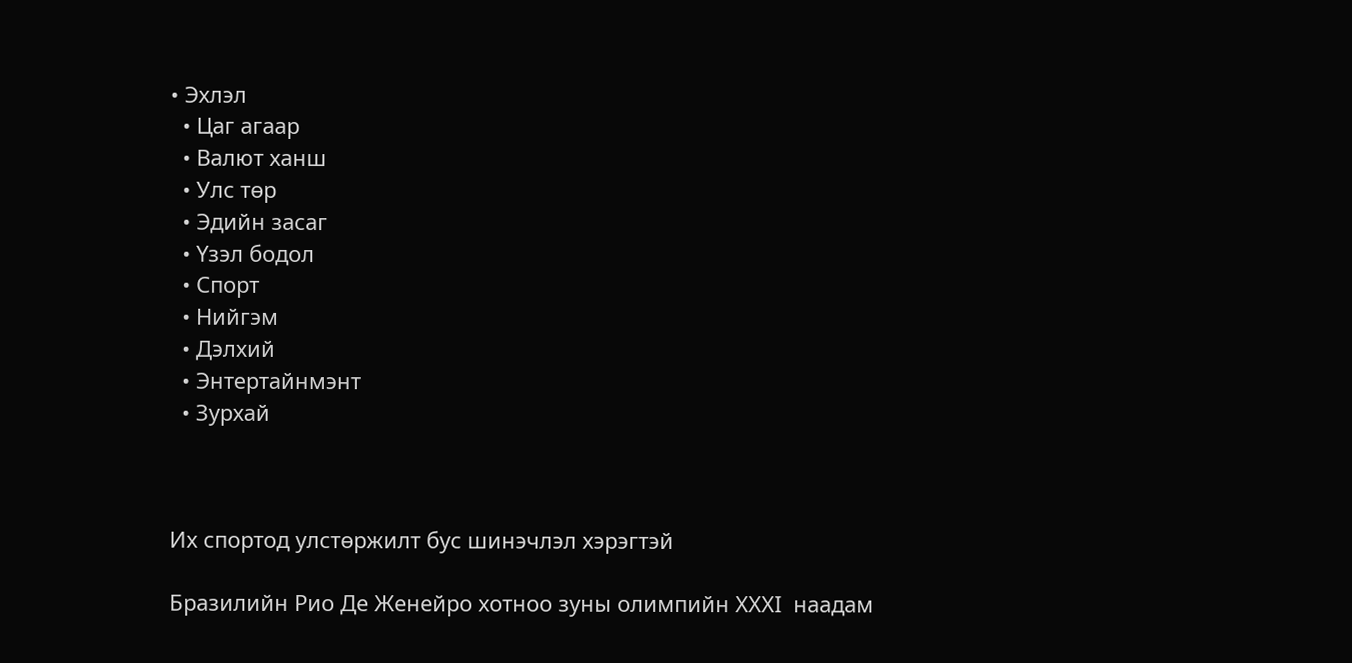• Эхлэл
  • Цаг агаар
  • Валют ханш
  • Улс төр
  • Эдийн засаг
  • Үзэл бодол
  • Спорт
  • Нийгэм
  • Дэлхий
  • Энтертайнмэнт
  • Зурхай



Их спортод улстөржилт бус шинэчлэл хэрэгтэй

Бразилийн Рио Де Женейро хотноо зуны олимпийн ХХХI  наадам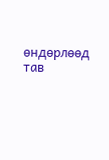өндөрлөөд  тав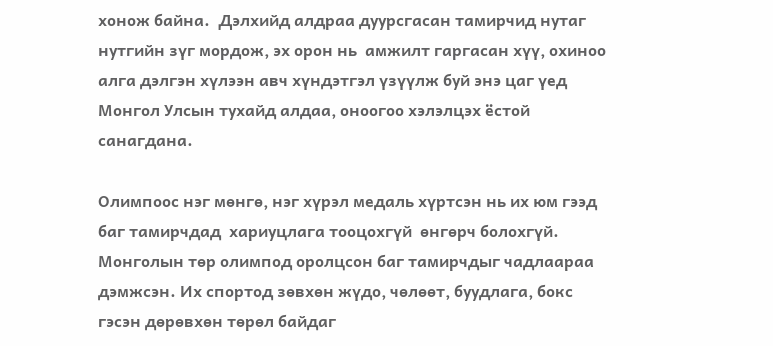хонож байна.  Дэлхийд алдраа дуурсгасан тамирчид нутаг нутгийн зүг мордож, эх орон нь  амжилт гаргасан хүү, охиноо алга дэлгэн хүлээн авч хүндэтгэл үзүүлж буй энэ цаг үед Монгол Улсын тухайд алдаа, оноогоо хэлэлцэх ёстой санагдана.

Олимпоос нэг мөнгө, нэг хүрэл медаль хүртсэн нь их юм гээд баг тамирчдад  хариуцлага тооцохгүй  өнгөрч болохгүй. Монголын төр олимпод оролцсон баг тамирчдыг чадлаараа дэмжсэн. Их спортод зөвхөн жүдо, чөлөөт, буудлага, бокс гэсэн дөрөвхөн төрөл байдаг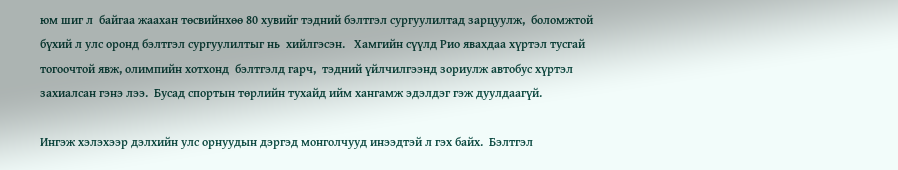юм шиг л  байгаа жаахан төсвийнхөө 80 хувийг тэдний бэлтгэл сургуулилтад зарцуулж,  боломжтой бүхий л улс оронд бэлтгэл сургуулилтыг нь  хийлгэсэн.   Хамгийн сүүлд Рио явахдаа хүртэл тусгай тогоочтой явж, олимпийн хотхонд  бэлтгэлд гарч,  тэдний үйлчилгээнд зориулж автобус хүртэл захиалсан гэнэ лээ.  Бусад спортын төрлийн тухайд ийм хангамж эдэлдэг гэж дуулдаагүй.

Ингэж хэлэхээр дэлхийн улс орнуудын дэргэд монголчууд инээдтэй л гэх байх.  Бэлтгэл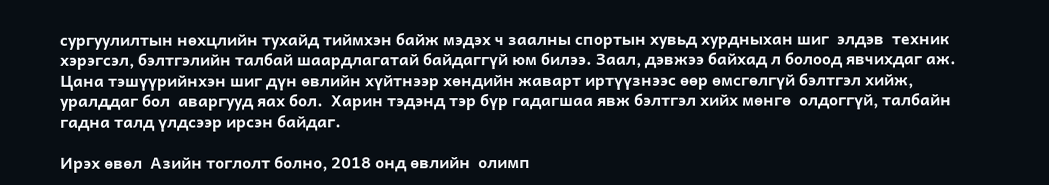сургуулилтын нөхцлийн тухайд тиймхэн байж мэдэх ч заалны спортын хувьд хурдныхан шиг  элдэв  техник хэрэгсэл, бэлтгэлийн талбай шаардлагатай байдаггүй юм билээ. Заал, дэвжээ байхад л болоод явчихдаг аж.  Цана тэшүүрийнхэн шиг дүн өвлийн хүйтнээр хөндийн жаварт иртүүзнээс өөр өмсгөлгүй бэлтгэл хийж, уралддаг бол  аваргууд яах бол.  Харин тэдэнд тэр бүр гадагшаа явж бэлтгэл хийх мөнгө  олдоггүй, талбайн гадна талд үлдсээр ирсэн байдаг.

Ирэх өвөл  Азийн тоглолт болно, 2018 онд өвлийн  олимп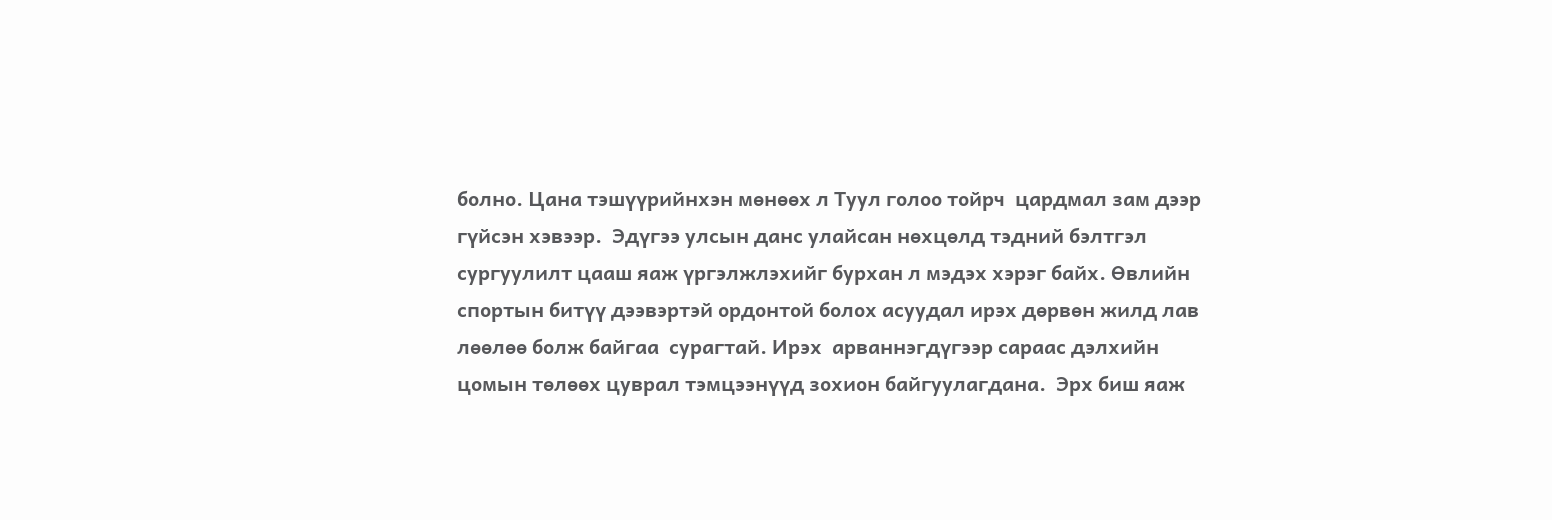болно. Цана тэшүүрийнхэн мөнөөх л Туул голоо тойрч  цардмал зам дээр гүйсэн хэвээр.  Эдүгээ улсын данс улайсан нөхцөлд тэдний бэлтгэл сургуулилт цааш яаж үргэлжлэхийг бурхан л мэдэх хэрэг байх. Өвлийн  спортын битүү дээвэртэй ордонтой болох асуудал ирэх дөрвөн жилд лав лөөлөө болж байгаа  сурагтай. Ирэх  арваннэгдүгээр сараас дэлхийн цомын төлөөх цуврал тэмцээнүүд зохион байгуулагдана.  Эрх биш яаж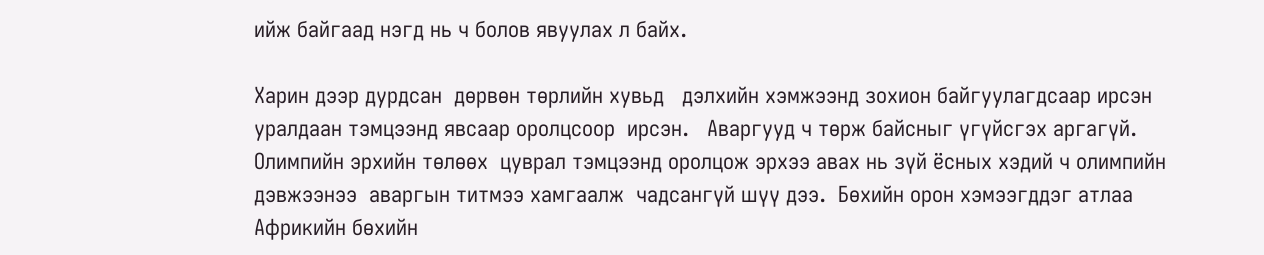ийж байгаад нэгд нь ч болов явуулах л байх.

Харин дээр дурдсан  дөрвөн төрлийн хувьд   дэлхийн хэмжээнд зохион байгуулагдсаар ирсэн уралдаан тэмцээнд явсаар оролцсоор  ирсэн.   Аваргууд ч төрж байсныг үгүйсгэх аргагүй. Олимпийн эрхийн төлөөх  цуврал тэмцээнд оролцож эрхээ авах нь зүй ёсных хэдий ч олимпийн дэвжээнээ  аваргын титмээ хамгаалж  чадсангүй шүү дээ.  Бөхийн орон хэмээгддэг атлаа Африкийн бөхийн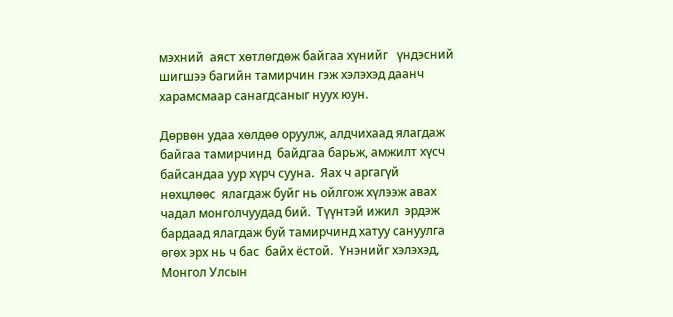мэхний  аяст хөтлөгдөж байгаа хүнийг   үндэсний шигшээ багийн тамирчин гэж хэлэхэд даанч харамсмаар санагдсаныг нуух юун.

Дөрвөн удаа хөлдөө оруулж, алдчихаад ялагдаж  байгаа тамирчинд  байдгаа барьж, амжилт хүсч  байсандаа уур хүрч сууна.  Яах ч аргагүй  нөхцлөөс  ялагдаж буйг нь ойлгож хүлээж авах чадал монголчуудад бий.  Түүнтэй ижил  эрдэж бардаад ялагдаж буй тамирчинд хатуу сануулга  өгөх эрх нь ч бас  байх ёстой.  Үнэнийг хэлэхэд,  Монгол Улсын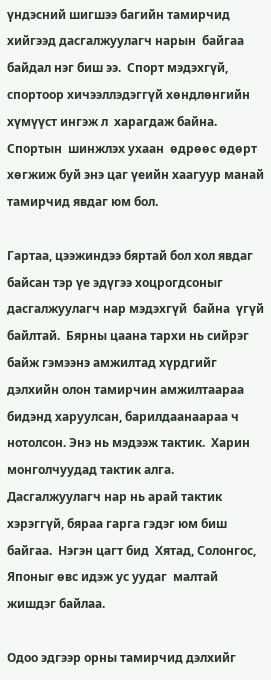үндэсний шигшээ багийн тамирчид хийгээд дасгалжуулагч нарын  байгаа байдал нэг биш ээ.  Спорт мэдэхгүй, спортоор хичээллэдэггүй хөндлөнгийн  хүмүүст ингэж л  харагдаж байна.  Спортын  шинжлэх ухаан  өдрөөс өдөрт хөгжиж буй энэ цаг үеийн хаагуур манай тамирчид явдаг юм бол.

Гартаа, цээжиндээ бяртай бол хол явдаг байсан тэр үе эдүгээ хоцрогдсоныг  дасгалжуулагч нар мэдэхгүй  байна  үгүй байлтай.  Бярны цаана тархи нь сийрэг байж гэмээнэ амжилтад хүрдгийг дэлхийн олон тамирчин амжилтаараа бидэнд харуулсан, барилдаанаараа ч  нотолсон. Энэ нь мэдээж тактик.  Харин монголчуудад тактик алга. Дасгалжуулагч нар нь арай тактик хэрэггүй, бяраа гарга гэдэг юм биш байгаа.  Нэгэн цагт бид  Хятад, Солонгос, Японыг өвс идэж ус уудаг  малтай жишдэг байлаа.

Одоо эдгээр орны тамирчид дэлхийг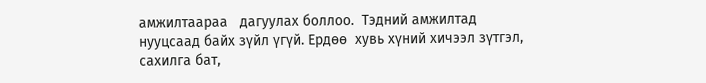амжилтаараа   дагуулах боллоо.  Тэдний амжилтад нууцсаад байх зүйл үгүй. Ердөө  хувь хүний хичээл зүтгэл, сахилга бат,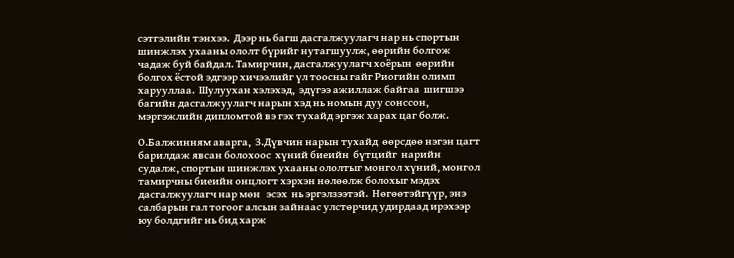сэтгэлийн тэнхээ.  Дээр нь багш дасгалжуулагч нар нь спортын шинжлэх ухааны ололт бүрийг нутагшуулж, өөрийн болгож чадаж буй байдал. Тамирчин, дасгалжуулагч хоёрын  өөрийн болгох ёстой эдгээр хичээлийг үл тоосны гайг Риогийн олимп харууллаа.  Шулуухан хэлэхэд,  эдүгээ ажиллаж байгаа  шигшээ багийн дасгалжуулагч нарын хэд нь номын дуу сонссон, мэргэжлийн дипломтой вэ гэх тухайд эргэж харах цаг болж.

О.Балжинням аварга,  З.Дүвчин нарын тухайд  өөрсдөө нэгэн цагт  барилдаж явсан болохоос  хүний биеийн  бүтцийг  нарийн судалж, спортын шинжлэх ухааны ололтыг монгол хүний, монгол тамирчны биеийн онцлогт хэрхэн нөлөөлж болохыг мэдэх дасгалжуулагч нар мөн   эсэх  нь эргэлзээтэй.  Нөгөөтэйгүүр, энэ салбарын гал тогоог алсын зайнаас улстөрчид удирдаад ирэхээр юу болдгийг нь бид харж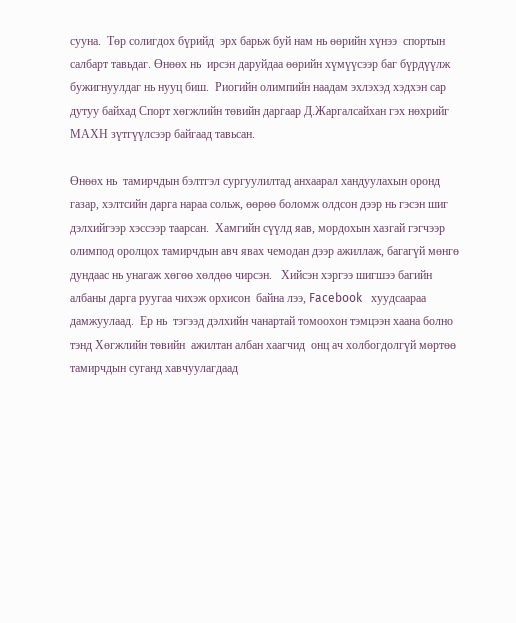сууна.  Төр солигдох бүрийд  эрх барьж буй нам нь өөрийн хүнээ  спортын салбарт тавьдаг. Өнөөх нь  ирсэн даруйдаа өөрийн хүмүүсээр баг бүрдүүлж бужигнуулдаг нь нууц биш.  Риогийн олимпийн наадам эхлэхэд хэдхэн сар дутуу байхад Спорт хөгжлийн төвийн даргаар Д.Жаргалсайхан гэх нөхрийг  МАХН зүтгүүлсээр байгаад тавьсан.

Өнөөх нь  тамирчдын бэлтгэл сургуулилтад анхаарал хандуулахын оронд газар, хэлтсийн дарга нараа сольж, өөрөө боломж олдсон дээр нь гэсэн шиг дэлхийгээр хэссээр таарсан.  Хамгийн сүүлд яав, мордохын хазгай гэгчээр олимпод оролцох тамирчдын авч явах чемодан дээр ажиллаж, багагүй мөнгө дундаас нь унагаж хөгөө хөлдөө чирсэн.   Хийсэн хэргээ шигшээ багийн албаны дарга руугаа чихэж орхисон  байна лээ, Facebook   хуудсаараа дамжуулаад.  Ер нь  тэгээд дэлхийн чанартай томоохон тэмцээн хаана болно тэнд Хөгжлийн төвийн  ажилтан албан хаагчид  онц ач холбогдолгүй мөртөө  тамирчдын суганд хавчуулагдаад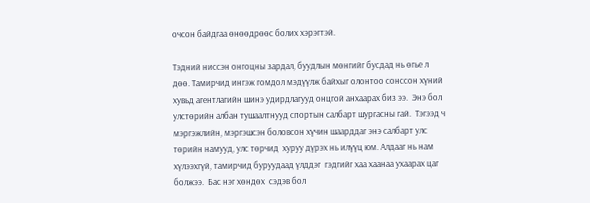очсон байдгаа өнөөдрөөс болих хэрэгтэй.

Тэдний ниссэн онгоцны зардал, буудлын мөнгийг бусдад нь өгье л дөө. Тамирчид ингэж гомдол мэдүүлж байхыг олонтоо сонссон хүний хувьд агентлагийн шинэ удирдлагууд онцгой анхаарах биз ээ.  Энэ бол улстөрийн албан тушаалтнууд спортын салбарт шургасны гай.  Тэгээд ч  мэргэжлийн, мэргэшсэн боловсон хүчин шаарддаг энэ салбарт улс төрийн намууд, улс төрчид  хуруу дүрэх нь илүүц юм. Алдааг нь нам хүлээхгүй, тамирчид буруудаад үлддэг  гэдгийг хаа хаанаа ухаарах цаг болжээ.  Бас нэг хөндөх  сэдэв бол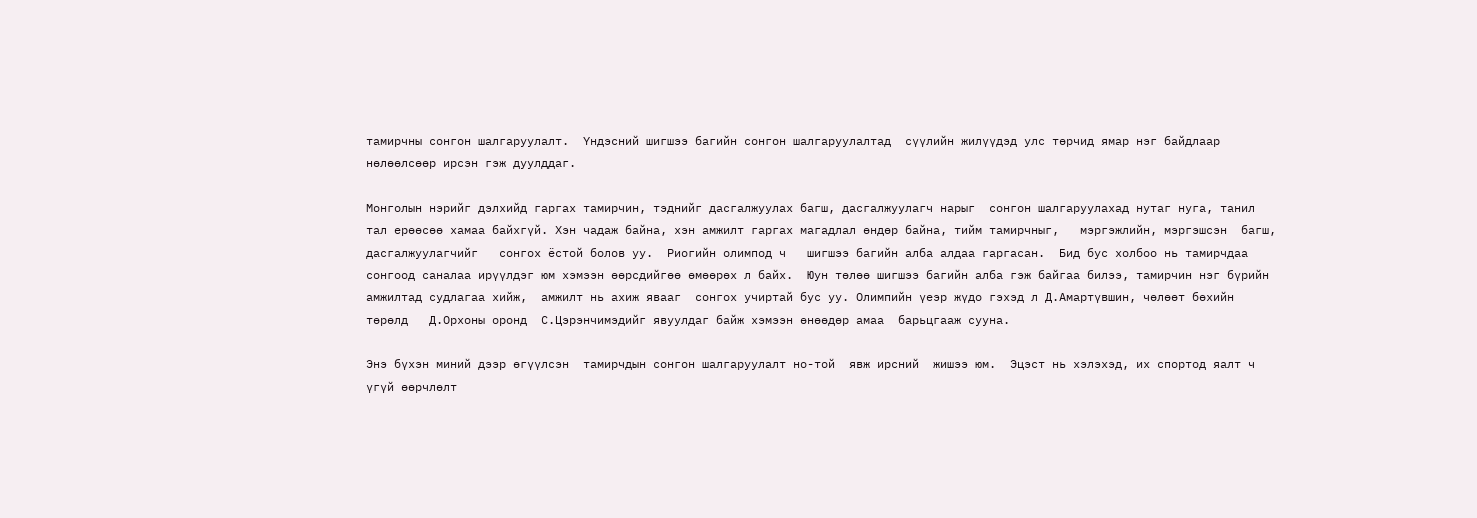тамирчны сонгон шалгаруулалт.  Үндэсний шигшээ багийн сонгон шалгаруулалтад  сүүлийн жилүүдэд улс төрчид ямар нэг байдлаар  нөлөөлсөөр ирсэн гэж дуулддаг.

Монголын нэрийг дэлхийд гаргах тамирчин, тэднийг дасгалжуулах багш, дасгалжуулагч нарыг  сонгон шалгаруулахад нутаг нуга, танил тал ерөөсөө хамаа байхгүй. Хэн чадаж байна, хэн амжилт гаргах магадлал өндөр байна, тийм тамирчныг,   мэргэжлийн, мэргэшсэн  багш, дасгалжуулагчийг   сонгох ёстой болов уу.  Риогийн олимпод ч   шигшээ багийн алба алдаа гаргасан.  Бид бус холбоо нь тамирчдаа сонгоод саналаа ирүүлдэг юм хэмээн өөрсдийгөө өмөөрөх л байх.  Юун төлөө шигшээ багийн алба гэж байгаа билээ, тамирчин нэг бүрийн амжилтад судлагаа хийж,  амжилт нь ахиж явааг  сонгох учиртай бус уу. Олимпийн үеэр жүдо гэхэд л Д.Амартүвшин, чөлөөт бөхийн төрөлд   Д.Орхоны оронд  С.Цэрэнчимэдийг явуулдаг байж хэмээн өнөөдөр амаа  барьцгааж сууна.

Энэ бүхэн миний дээр өгүүлсэн  тамирчдын сонгон шалгаруулалт но-той  явж ирсний  жишээ юм.  Эцэст нь хэлэхэд, их спортод яалт ч үгүй өөрчлөлт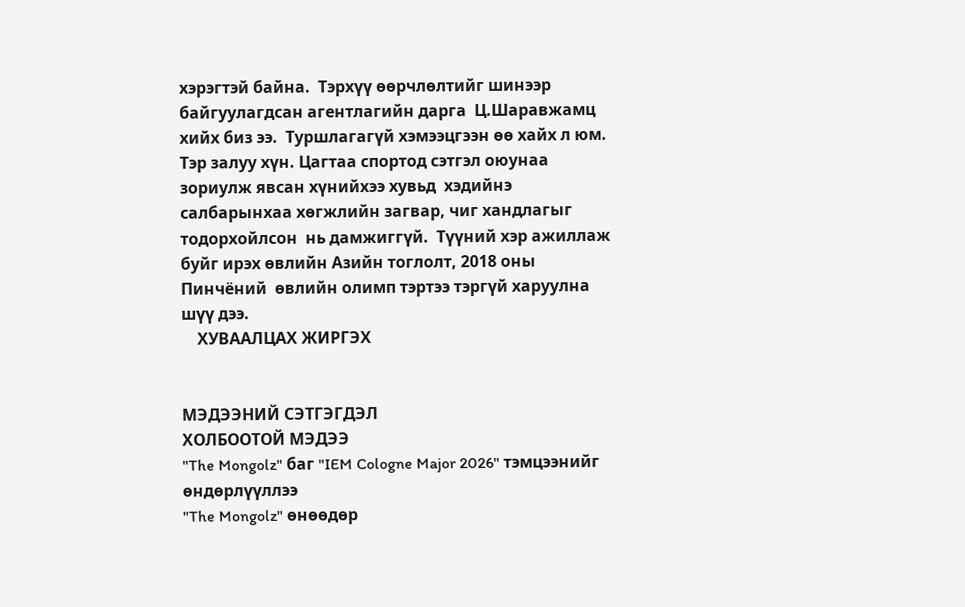хэрэгтэй байна.  Тэрхүү өөрчлөлтийг шинээр байгуулагдсан агентлагийн дарга  Ц.Шаравжамц хийх биз ээ.  Туршлагагүй хэмээцгээн өө хайх л юм. Тэр залуу хүн. Цагтаа спортод сэтгэл оюунаа зориулж явсан хүнийхээ хувьд  хэдийнэ салбарынхаа хөгжлийн загвар, чиг хандлагыг тодорхойлсон  нь дамжиггүй.  Түүний хэр ажиллаж буйг ирэх өвлийн Азийн тоглолт, 2018 оны Пинчёний  өвлийн олимп тэртээ тэргүй харуулна шүү дээ.
    ХУВААЛЦАХ ЖИРГЭХ


МЭДЭЭНИЙ СЭТГЭГДЭЛ
ХОЛБООТОЙ МЭДЭЭ
"The Mongolz" баг "IEM Cologne Major 2026" тэмцээнийг өндөрлүүллээ
"The Mongolz" өнөөдөр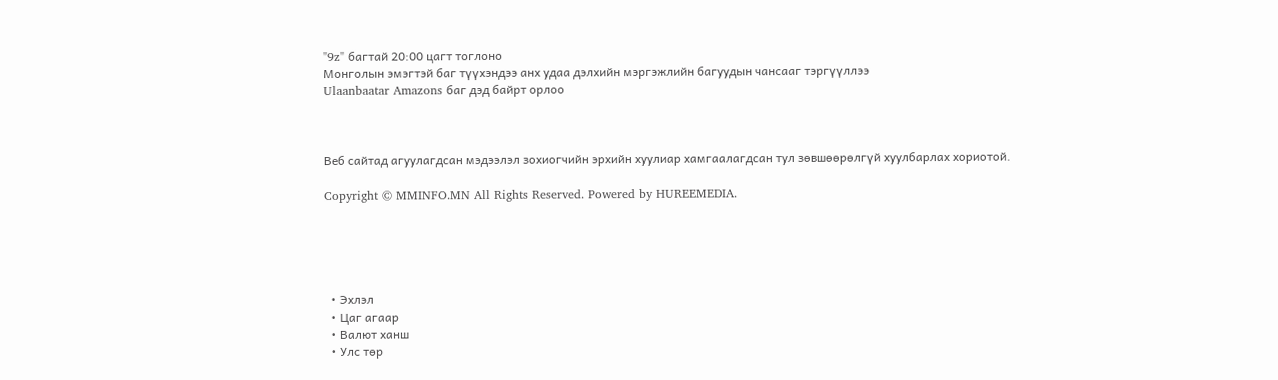"9z" багтай 20:00 цагт тоглоно
Монголын эмэгтэй баг түүхэндээ анх удаа дэлхийн мэргэжлийн багуудын чансааг тэргүүллээ
Ulaanbaatar Amazons баг дэд байрт орлоо



Веб сайтад агуулагдсан мэдээлэл зохиогчийн эрхийн хуулиар хамгаалагдсан тул зөвшөөрөлгүй хуулбарлах хориотой.

Copyright © MMINFO.MN All Rights Reserved. Powered by HUREEMEDIA.





  • Эхлэл
  • Цаг агаар
  • Валют ханш
  • Улс төр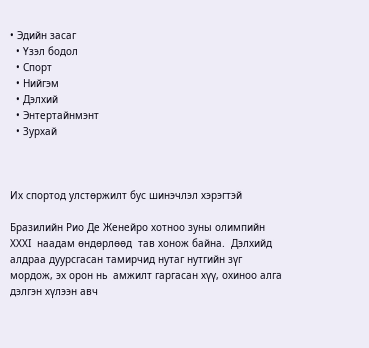• Эдийн засаг
  • Үзэл бодол
  • Спорт
  • Нийгэм
  • Дэлхий
  • Энтертайнмэнт
  • Зурхай



Их спортод улстөржилт бус шинэчлэл хэрэгтэй

Бразилийн Рио Де Женейро хотноо зуны олимпийн ХХХI  наадам өндөрлөөд  тав хонож байна.  Дэлхийд алдраа дуурсгасан тамирчид нутаг нутгийн зүг мордож, эх орон нь  амжилт гаргасан хүү, охиноо алга дэлгэн хүлээн авч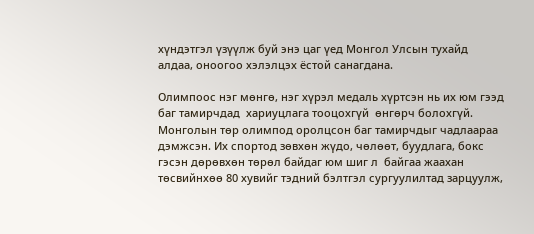хүндэтгэл үзүүлж буй энэ цаг үед Монгол Улсын тухайд алдаа, оноогоо хэлэлцэх ёстой санагдана.

Олимпоос нэг мөнгө, нэг хүрэл медаль хүртсэн нь их юм гээд баг тамирчдад  хариуцлага тооцохгүй  өнгөрч болохгүй. Монголын төр олимпод оролцсон баг тамирчдыг чадлаараа дэмжсэн. Их спортод зөвхөн жүдо, чөлөөт, буудлага, бокс гэсэн дөрөвхөн төрөл байдаг юм шиг л  байгаа жаахан төсвийнхөө 80 хувийг тэдний бэлтгэл сургуулилтад зарцуулж,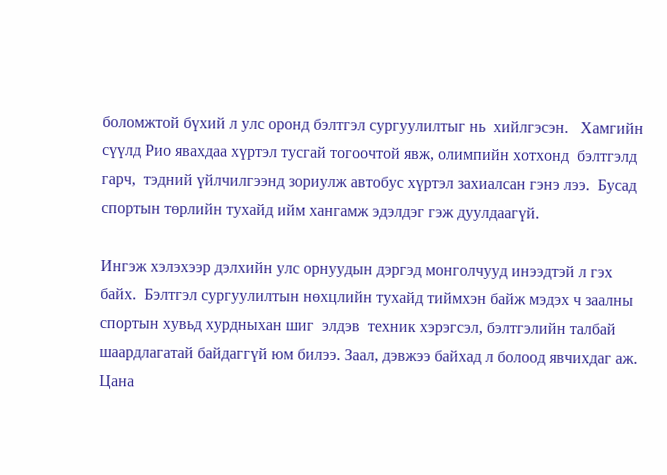боломжтой бүхий л улс оронд бэлтгэл сургуулилтыг нь  хийлгэсэн.   Хамгийн сүүлд Рио явахдаа хүртэл тусгай тогоочтой явж, олимпийн хотхонд  бэлтгэлд гарч,  тэдний үйлчилгээнд зориулж автобус хүртэл захиалсан гэнэ лээ.  Бусад спортын төрлийн тухайд ийм хангамж эдэлдэг гэж дуулдаагүй.

Ингэж хэлэхээр дэлхийн улс орнуудын дэргэд монголчууд инээдтэй л гэх байх.  Бэлтгэл сургуулилтын нөхцлийн тухайд тиймхэн байж мэдэх ч заалны спортын хувьд хурдныхан шиг  элдэв  техник хэрэгсэл, бэлтгэлийн талбай шаардлагатай байдаггүй юм билээ. Заал, дэвжээ байхад л болоод явчихдаг аж.  Цана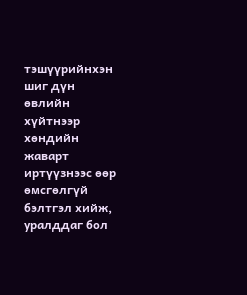тэшүүрийнхэн шиг дүн өвлийн хүйтнээр хөндийн жаварт иртүүзнээс өөр өмсгөлгүй бэлтгэл хийж, уралддаг бол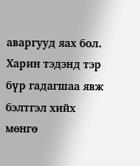аваргууд яах бол.  Харин тэдэнд тэр бүр гадагшаа явж бэлтгэл хийх мөнгө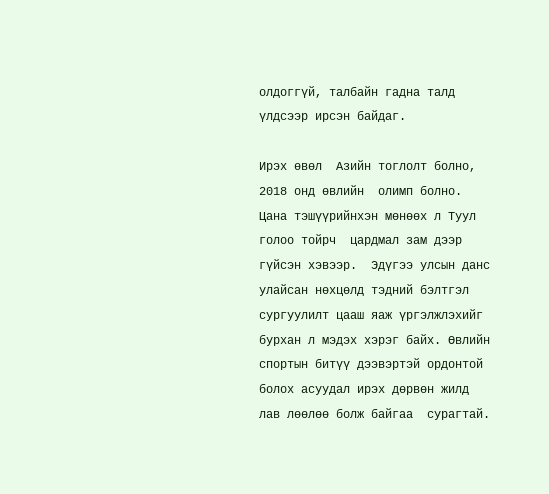олдоггүй, талбайн гадна талд үлдсээр ирсэн байдаг.

Ирэх өвөл  Азийн тоглолт болно, 2018 онд өвлийн  олимп болно. Цана тэшүүрийнхэн мөнөөх л Туул голоо тойрч  цардмал зам дээр гүйсэн хэвээр.  Эдүгээ улсын данс улайсан нөхцөлд тэдний бэлтгэл сургуулилт цааш яаж үргэлжлэхийг бурхан л мэдэх хэрэг байх. Өвлийн  спортын битүү дээвэртэй ордонтой болох асуудал ирэх дөрвөн жилд лав лөөлөө болж байгаа  сурагтай.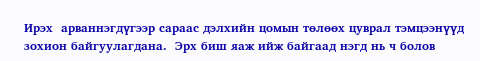Ирэх  арваннэгдүгээр сараас дэлхийн цомын төлөөх цуврал тэмцээнүүд зохион байгуулагдана.  Эрх биш яаж ийж байгаад нэгд нь ч болов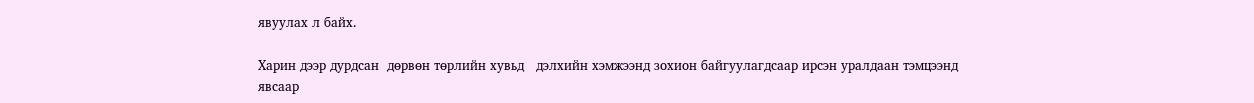явуулах л байх.

Харин дээр дурдсан  дөрвөн төрлийн хувьд   дэлхийн хэмжээнд зохион байгуулагдсаар ирсэн уралдаан тэмцээнд явсаар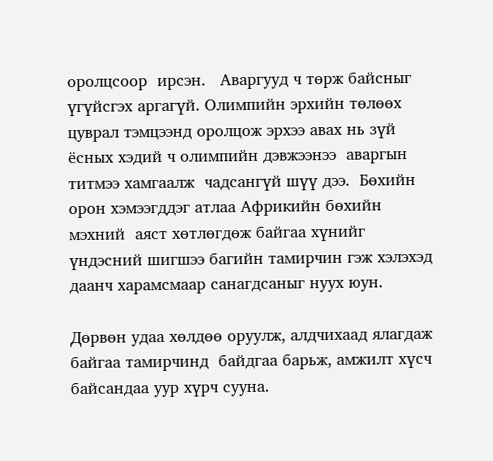оролцсоор  ирсэн.   Аваргууд ч төрж байсныг үгүйсгэх аргагүй. Олимпийн эрхийн төлөөх  цуврал тэмцээнд оролцож эрхээ авах нь зүй ёсных хэдий ч олимпийн дэвжээнээ  аваргын титмээ хамгаалж  чадсангүй шүү дээ.  Бөхийн орон хэмээгддэг атлаа Африкийн бөхийн  мэхний  аяст хөтлөгдөж байгаа хүнийг   үндэсний шигшээ багийн тамирчин гэж хэлэхэд даанч харамсмаар санагдсаныг нуух юун.

Дөрвөн удаа хөлдөө оруулж, алдчихаад ялагдаж  байгаа тамирчинд  байдгаа барьж, амжилт хүсч  байсандаа уур хүрч сууна.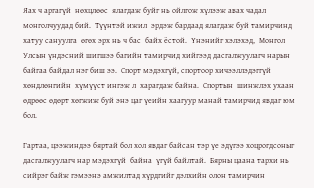Яах ч аргагүй  нөхцлөөс  ялагдаж буйг нь ойлгож хүлээж авах чадал монголчуудад бий.  Түүнтэй ижил  эрдэж бардаад ялагдаж буй тамирчинд хатуу сануулга  өгөх эрх нь ч бас  байх ёстой.  Үнэнийг хэлэхэд,  Монгол Улсын үндэсний шигшээ багийн тамирчид хийгээд дасгалжуулагч нарын  байгаа байдал нэг биш ээ.  Спорт мэдэхгүй, спортоор хичээллэдэггүй хөндлөнгийн  хүмүүст ингэж л  харагдаж байна.  Спортын  шинжлэх ухаан  өдрөөс өдөрт хөгжиж буй энэ цаг үеийн хаагуур манай тамирчид явдаг юм бол.

Гартаа, цээжиндээ бяртай бол хол явдаг байсан тэр үе эдүгээ хоцрогдсоныг  дасгалжуулагч нар мэдэхгүй  байна  үгүй байлтай.  Бярны цаана тархи нь сийрэг байж гэмээнэ амжилтад хүрдгийг дэлхийн олон тамирчин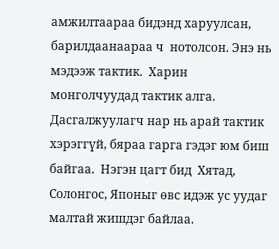амжилтаараа бидэнд харуулсан, барилдаанаараа ч  нотолсон. Энэ нь мэдээж тактик.  Харин монголчуудад тактик алга. Дасгалжуулагч нар нь арай тактик хэрэггүй, бяраа гарга гэдэг юм биш байгаа.  Нэгэн цагт бид  Хятад, Солонгос, Японыг өвс идэж ус уудаг  малтай жишдэг байлаа.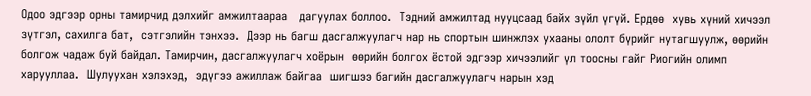Одоо эдгээр орны тамирчид дэлхийг амжилтаараа   дагуулах боллоо.  Тэдний амжилтад нууцсаад байх зүйл үгүй. Ердөө  хувь хүний хичээл зүтгэл, сахилга бат,  сэтгэлийн тэнхээ.  Дээр нь багш дасгалжуулагч нар нь спортын шинжлэх ухааны ололт бүрийг нутагшуулж, өөрийн болгож чадаж буй байдал. Тамирчин, дасгалжуулагч хоёрын  өөрийн болгох ёстой эдгээр хичээлийг үл тоосны гайг Риогийн олимп харууллаа.  Шулуухан хэлэхэд,  эдүгээ ажиллаж байгаа  шигшээ багийн дасгалжуулагч нарын хэд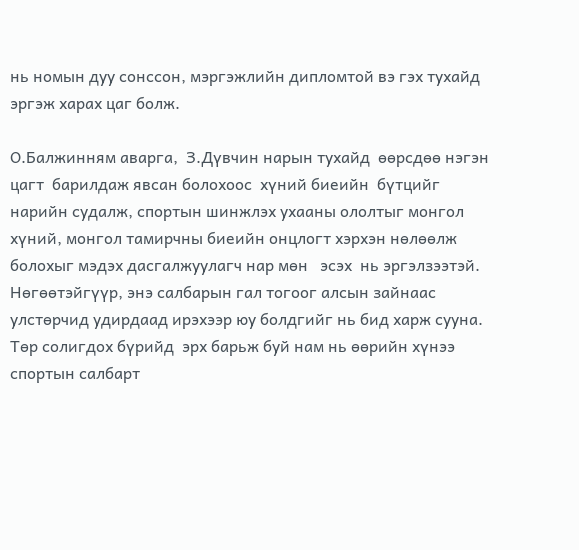нь номын дуу сонссон, мэргэжлийн дипломтой вэ гэх тухайд эргэж харах цаг болж.

О.Балжинням аварга,  З.Дүвчин нарын тухайд  өөрсдөө нэгэн цагт  барилдаж явсан болохоос  хүний биеийн  бүтцийг  нарийн судалж, спортын шинжлэх ухааны ололтыг монгол хүний, монгол тамирчны биеийн онцлогт хэрхэн нөлөөлж болохыг мэдэх дасгалжуулагч нар мөн   эсэх  нь эргэлзээтэй.  Нөгөөтэйгүүр, энэ салбарын гал тогоог алсын зайнаас улстөрчид удирдаад ирэхээр юу болдгийг нь бид харж сууна.  Төр солигдох бүрийд  эрх барьж буй нам нь өөрийн хүнээ  спортын салбарт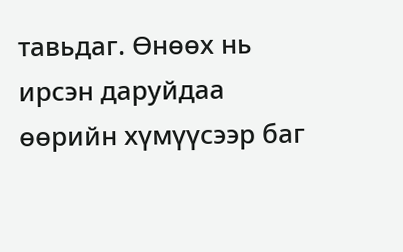тавьдаг. Өнөөх нь  ирсэн даруйдаа өөрийн хүмүүсээр баг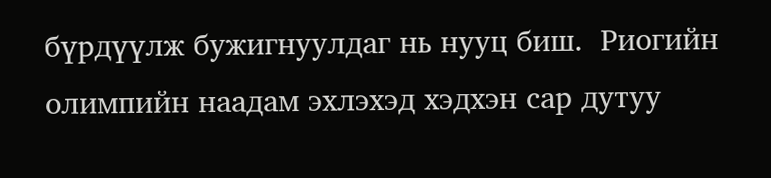бүрдүүлж бужигнуулдаг нь нууц биш.  Риогийн олимпийн наадам эхлэхэд хэдхэн сар дутуу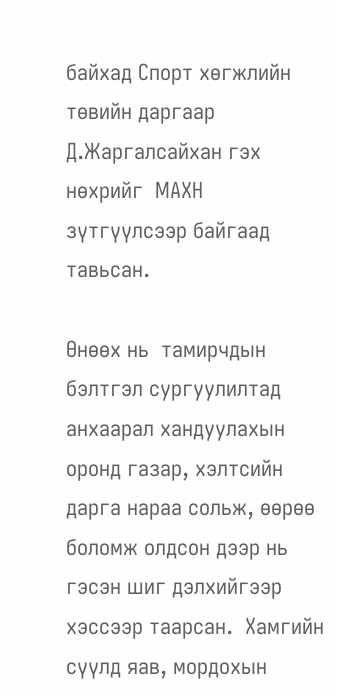байхад Спорт хөгжлийн төвийн даргаар Д.Жаргалсайхан гэх нөхрийг  МАХН зүтгүүлсээр байгаад тавьсан.

Өнөөх нь  тамирчдын бэлтгэл сургуулилтад анхаарал хандуулахын оронд газар, хэлтсийн дарга нараа сольж, өөрөө боломж олдсон дээр нь гэсэн шиг дэлхийгээр хэссээр таарсан.  Хамгийн сүүлд яав, мордохын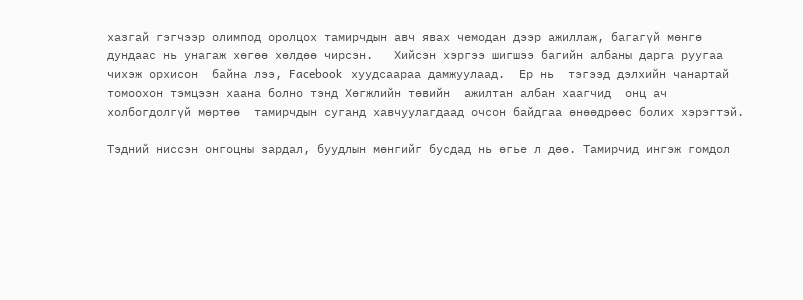хазгай гэгчээр олимпод оролцох тамирчдын авч явах чемодан дээр ажиллаж, багагүй мөнгө дундаас нь унагаж хөгөө хөлдөө чирсэн.   Хийсэн хэргээ шигшээ багийн албаны дарга руугаа чихэж орхисон  байна лээ, Facebook   хуудсаараа дамжуулаад.  Ер нь  тэгээд дэлхийн чанартай томоохон тэмцээн хаана болно тэнд Хөгжлийн төвийн  ажилтан албан хаагчид  онц ач холбогдолгүй мөртөө  тамирчдын суганд хавчуулагдаад очсон байдгаа өнөөдрөөс болих хэрэгтэй.

Тэдний ниссэн онгоцны зардал, буудлын мөнгийг бусдад нь өгье л дөө. Тамирчид ингэж гомдол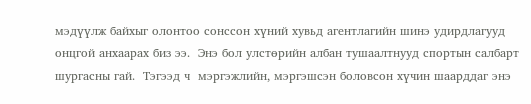мэдүүлж байхыг олонтоо сонссон хүний хувьд агентлагийн шинэ удирдлагууд онцгой анхаарах биз ээ.  Энэ бол улстөрийн албан тушаалтнууд спортын салбарт шургасны гай.  Тэгээд ч  мэргэжлийн, мэргэшсэн боловсон хүчин шаарддаг энэ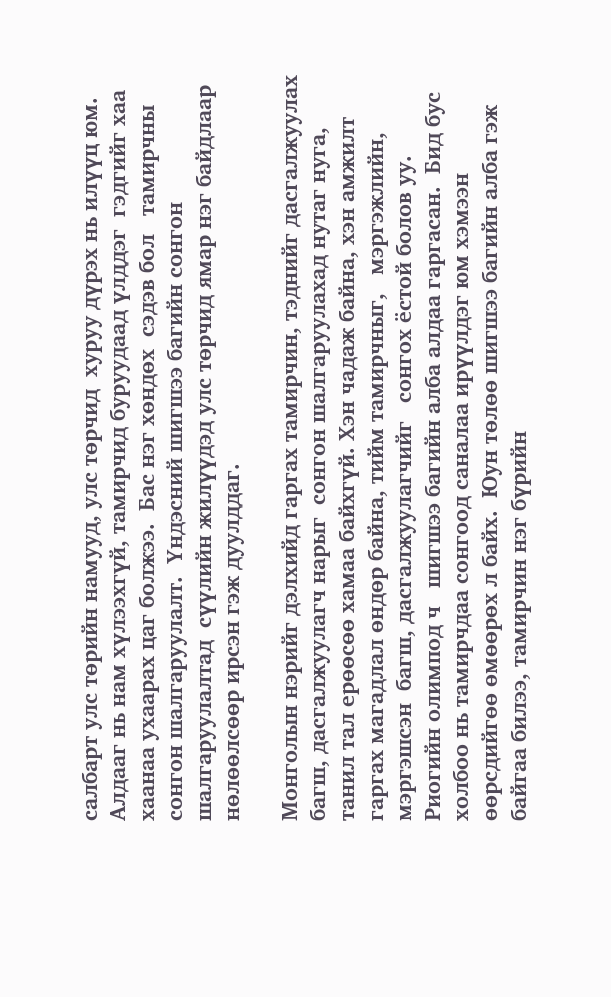салбарт улс төрийн намууд, улс төрчид  хуруу дүрэх нь илүүц юм. Алдааг нь нам хүлээхгүй, тамирчид буруудаад үлддэг  гэдгийг хаа хаанаа ухаарах цаг болжээ.  Бас нэг хөндөх  сэдэв бол   тамирчны сонгон шалгаруулалт.  Үндэсний шигшээ багийн сонгон шалгаруулалтад  сүүлийн жилүүдэд улс төрчид ямар нэг байдлаар  нөлөөлсөөр ирсэн гэж дуулддаг.

Монголын нэрийг дэлхийд гаргах тамирчин, тэднийг дасгалжуулах багш, дасгалжуулагч нарыг  сонгон шалгаруулахад нутаг нуга, танил тал ерөөсөө хамаа байхгүй. Хэн чадаж байна, хэн амжилт гаргах магадлал өндөр байна, тийм тамирчныг,   мэргэжлийн, мэргэшсэн  багш, дасгалжуулагчийг   сонгох ёстой болов уу.  Риогийн олимпод ч   шигшээ багийн алба алдаа гаргасан.  Бид бус холбоо нь тамирчдаа сонгоод саналаа ирүүлдэг юм хэмээн өөрсдийгөө өмөөрөх л байх.  Юун төлөө шигшээ багийн алба гэж байгаа билээ, тамирчин нэг бүрийн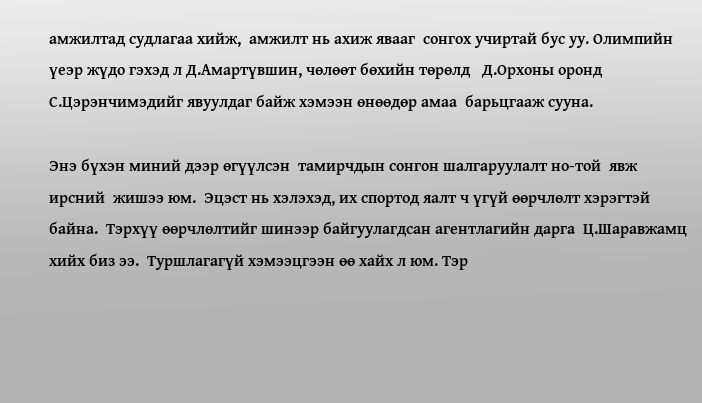амжилтад судлагаа хийж,  амжилт нь ахиж явааг  сонгох учиртай бус уу. Олимпийн үеэр жүдо гэхэд л Д.Амартүвшин, чөлөөт бөхийн төрөлд   Д.Орхоны оронд  С.Цэрэнчимэдийг явуулдаг байж хэмээн өнөөдөр амаа  барьцгааж сууна.

Энэ бүхэн миний дээр өгүүлсэн  тамирчдын сонгон шалгаруулалт но-той  явж ирсний  жишээ юм.  Эцэст нь хэлэхэд, их спортод яалт ч үгүй өөрчлөлт хэрэгтэй байна.  Тэрхүү өөрчлөлтийг шинээр байгуулагдсан агентлагийн дарга  Ц.Шаравжамц хийх биз ээ.  Туршлагагүй хэмээцгээн өө хайх л юм. Тэр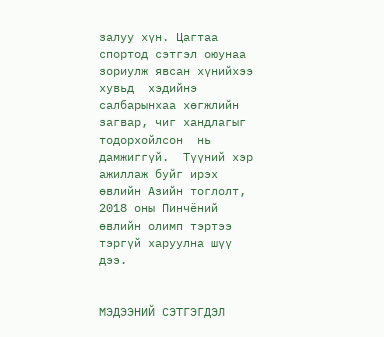залуу хүн. Цагтаа спортод сэтгэл оюунаа зориулж явсан хүнийхээ хувьд  хэдийнэ салбарынхаа хөгжлийн загвар, чиг хандлагыг тодорхойлсон  нь дамжиггүй.  Түүний хэр ажиллаж буйг ирэх өвлийн Азийн тоглолт, 2018 оны Пинчёний  өвлийн олимп тэртээ тэргүй харуулна шүү дээ.


МЭДЭЭНИЙ СЭТГЭГДЭЛ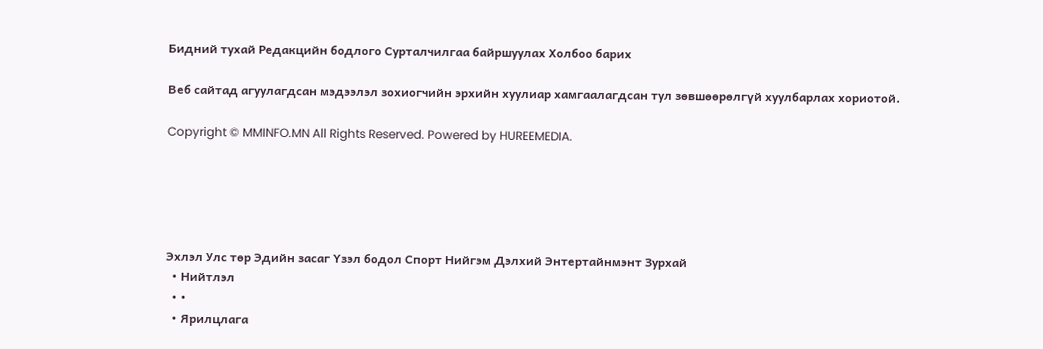Бидний тухай Редакцийн бодлого Сурталчилгаа байршуулах Холбоо барих

Веб сайтад агуулагдсан мэдээлэл зохиогчийн эрхийн хуулиар хамгаалагдсан тул зөвшөөрөлгүй хуулбарлах хориотой.

Copyright © MMINFO.MN All Rights Reserved. Powered by HUREEMEDIA.





Эхлэл Улс төр Эдийн засаг Үзэл бодол Спорт Нийгэм Дэлхий Энтертайнмэнт Зурхай
  • Нийтлэл
  • •
  • Ярилцлага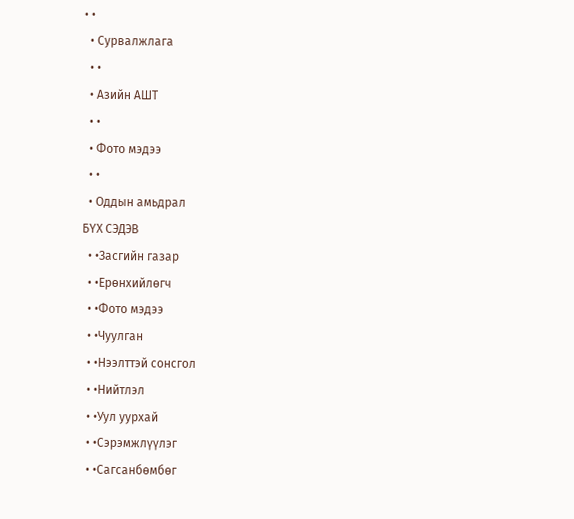• •
  • Сурвалжлага
  • •
  • Азийн АШТ
  • •
  • Фото мэдээ
  • •
  • Оддын амьдрал
БҮХ СЭДЭВ
  • •Засгийн газар
  • •Ерөнхийлөгч
  • •Фото мэдээ
  • •Чуулган
  • •Нээлттэй сонсгол
  • •Нийтлэл
  • •Уул уурхай
  • •Сэрэмжлүүлэг
  • •Сагсанбөмбөг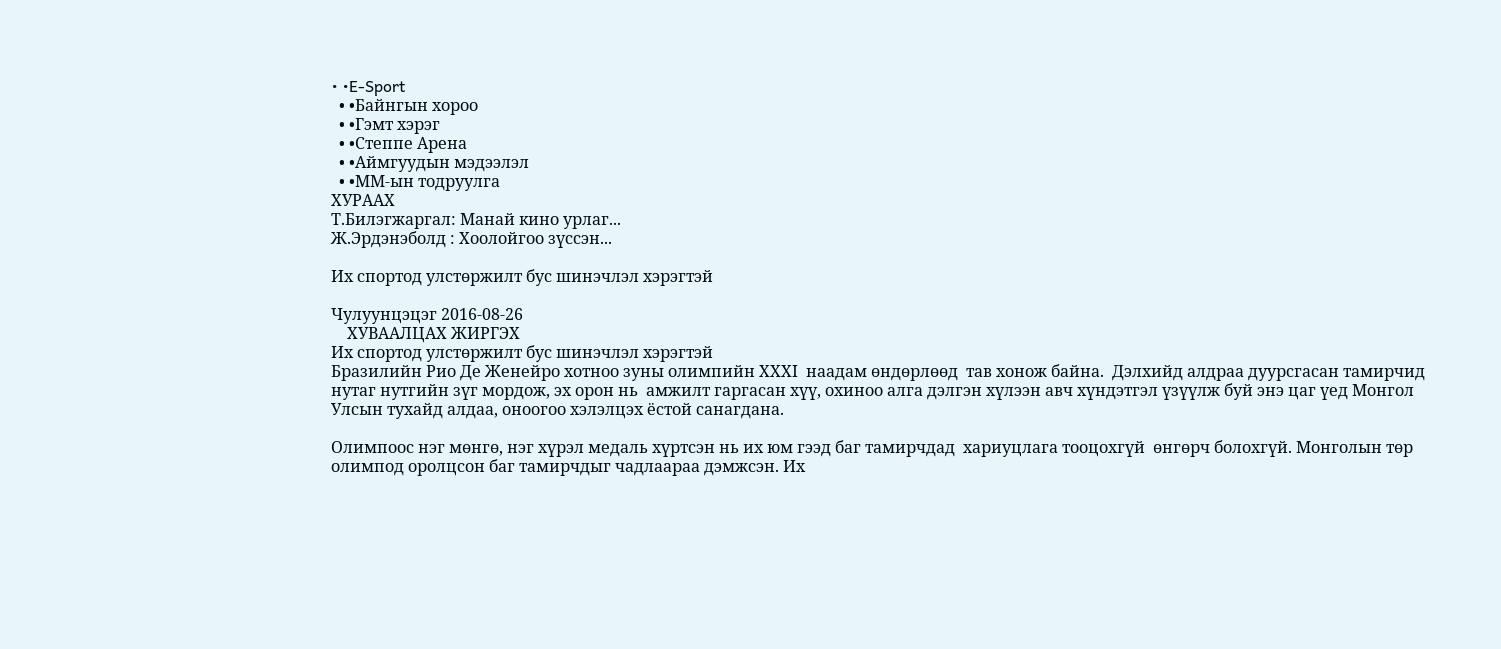• •E-Sport
  • •Байнгын хороо
  • •Гэмт хэрэг
  • •Степпе Арена
  • •Аймгуудын мэдээлэл
  • •ММ-ын тодруулга
ХУРААХ
Т.Билэгжаргал: Манай кино урлаг...
Ж.Эрдэнэболд : Хоолойгоо зүссэн...

Их спортод улстөржилт бус шинэчлэл хэрэгтэй

Чулуунцэцэг 2016-08-26
    ХУВААЛЦАХ ЖИРГЭХ
Их спортод улстөржилт бус шинэчлэл хэрэгтэй
Бразилийн Рио Де Женейро хотноо зуны олимпийн ХХХI  наадам өндөрлөөд  тав хонож байна.  Дэлхийд алдраа дуурсгасан тамирчид нутаг нутгийн зүг мордож, эх орон нь  амжилт гаргасан хүү, охиноо алга дэлгэн хүлээн авч хүндэтгэл үзүүлж буй энэ цаг үед Монгол Улсын тухайд алдаа, оноогоо хэлэлцэх ёстой санагдана.

Олимпоос нэг мөнгө, нэг хүрэл медаль хүртсэн нь их юм гээд баг тамирчдад  хариуцлага тооцохгүй  өнгөрч болохгүй. Монголын төр олимпод оролцсон баг тамирчдыг чадлаараа дэмжсэн. Их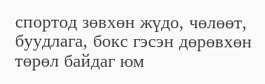спортод зөвхөн жүдо, чөлөөт, буудлага, бокс гэсэн дөрөвхөн төрөл байдаг юм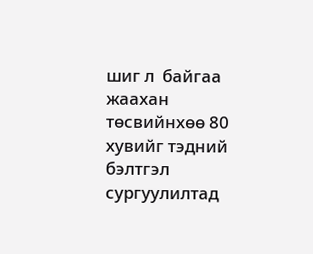шиг л  байгаа жаахан төсвийнхөө 80 хувийг тэдний бэлтгэл сургуулилтад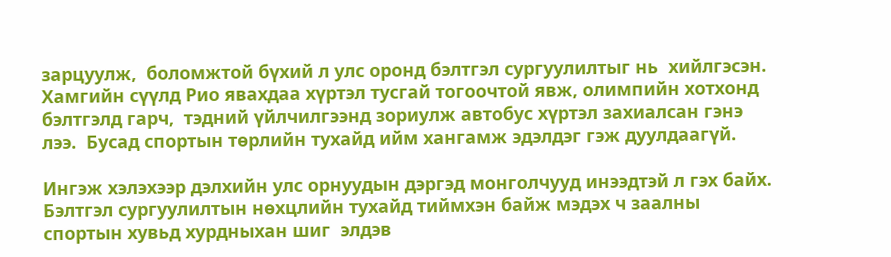зарцуулж,  боломжтой бүхий л улс оронд бэлтгэл сургуулилтыг нь  хийлгэсэн.   Хамгийн сүүлд Рио явахдаа хүртэл тусгай тогоочтой явж, олимпийн хотхонд  бэлтгэлд гарч,  тэдний үйлчилгээнд зориулж автобус хүртэл захиалсан гэнэ лээ.  Бусад спортын төрлийн тухайд ийм хангамж эдэлдэг гэж дуулдаагүй.

Ингэж хэлэхээр дэлхийн улс орнуудын дэргэд монголчууд инээдтэй л гэх байх.  Бэлтгэл сургуулилтын нөхцлийн тухайд тиймхэн байж мэдэх ч заалны спортын хувьд хурдныхан шиг  элдэв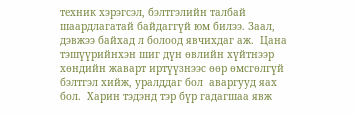техник хэрэгсэл, бэлтгэлийн талбай шаардлагатай байдаггүй юм билээ. Заал, дэвжээ байхад л болоод явчихдаг аж.  Цана тэшүүрийнхэн шиг дүн өвлийн хүйтнээр хөндийн жаварт иртүүзнээс өөр өмсгөлгүй бэлтгэл хийж, уралддаг бол  аваргууд яах бол.  Харин тэдэнд тэр бүр гадагшаа явж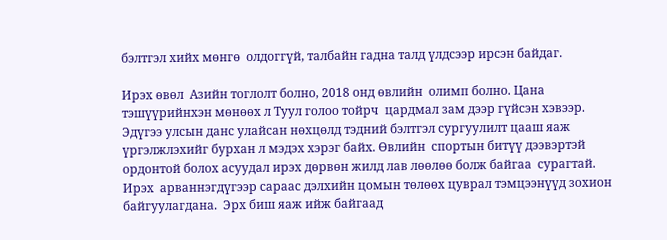бэлтгэл хийх мөнгө  олдоггүй, талбайн гадна талд үлдсээр ирсэн байдаг.

Ирэх өвөл  Азийн тоглолт болно, 2018 онд өвлийн  олимп болно. Цана тэшүүрийнхэн мөнөөх л Туул голоо тойрч  цардмал зам дээр гүйсэн хэвээр.  Эдүгээ улсын данс улайсан нөхцөлд тэдний бэлтгэл сургуулилт цааш яаж үргэлжлэхийг бурхан л мэдэх хэрэг байх. Өвлийн  спортын битүү дээвэртэй ордонтой болох асуудал ирэх дөрвөн жилд лав лөөлөө болж байгаа  сурагтай. Ирэх  арваннэгдүгээр сараас дэлхийн цомын төлөөх цуврал тэмцээнүүд зохион байгуулагдана.  Эрх биш яаж ийж байгаад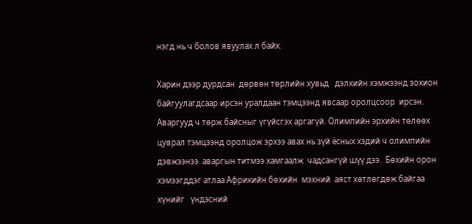нэгд нь ч болов явуулах л байх.

Харин дээр дурдсан  дөрвөн төрлийн хувьд   дэлхийн хэмжээнд зохион байгуулагдсаар ирсэн уралдаан тэмцээнд явсаар оролцсоор  ирсэн.   Аваргууд ч төрж байсныг үгүйсгэх аргагүй. Олимпийн эрхийн төлөөх  цуврал тэмцээнд оролцож эрхээ авах нь зүй ёсных хэдий ч олимпийн дэвжээнээ  аваргын титмээ хамгаалж  чадсангүй шүү дээ.  Бөхийн орон хэмээгддэг атлаа Африкийн бөхийн  мэхний  аяст хөтлөгдөж байгаа хүнийг   үндэсний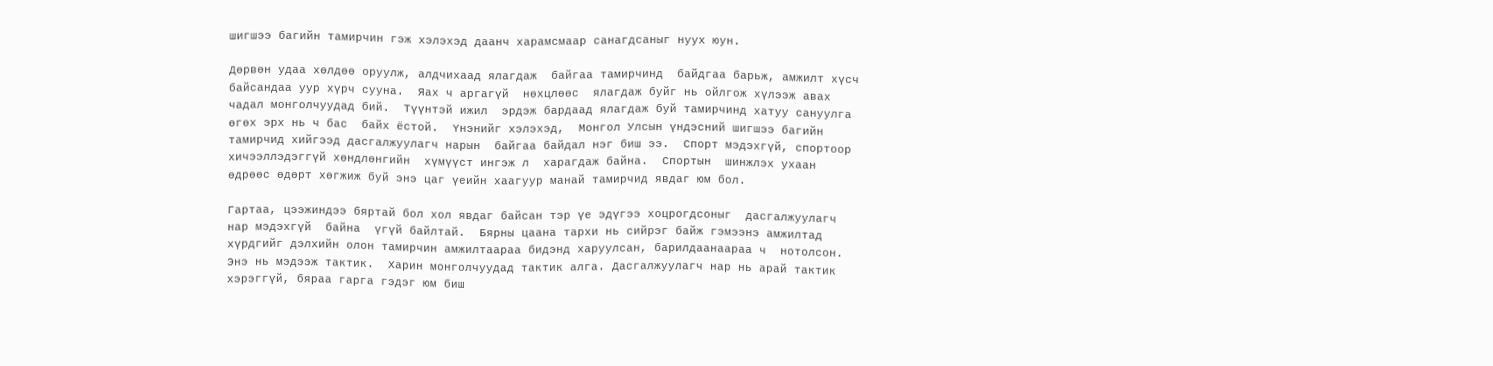шигшээ багийн тамирчин гэж хэлэхэд даанч харамсмаар санагдсаныг нуух юун.

Дөрвөн удаа хөлдөө оруулж, алдчихаад ялагдаж  байгаа тамирчинд  байдгаа барьж, амжилт хүсч  байсандаа уур хүрч сууна.  Яах ч аргагүй  нөхцлөөс  ялагдаж буйг нь ойлгож хүлээж авах чадал монголчуудад бий.  Түүнтэй ижил  эрдэж бардаад ялагдаж буй тамирчинд хатуу сануулга  өгөх эрх нь ч бас  байх ёстой.  Үнэнийг хэлэхэд,  Монгол Улсын үндэсний шигшээ багийн тамирчид хийгээд дасгалжуулагч нарын  байгаа байдал нэг биш ээ.  Спорт мэдэхгүй, спортоор хичээллэдэггүй хөндлөнгийн  хүмүүст ингэж л  харагдаж байна.  Спортын  шинжлэх ухаан  өдрөөс өдөрт хөгжиж буй энэ цаг үеийн хаагуур манай тамирчид явдаг юм бол.

Гартаа, цээжиндээ бяртай бол хол явдаг байсан тэр үе эдүгээ хоцрогдсоныг  дасгалжуулагч нар мэдэхгүй  байна  үгүй байлтай.  Бярны цаана тархи нь сийрэг байж гэмээнэ амжилтад хүрдгийг дэлхийн олон тамирчин амжилтаараа бидэнд харуулсан, барилдаанаараа ч  нотолсон. Энэ нь мэдээж тактик.  Харин монголчуудад тактик алга. Дасгалжуулагч нар нь арай тактик хэрэггүй, бяраа гарга гэдэг юм биш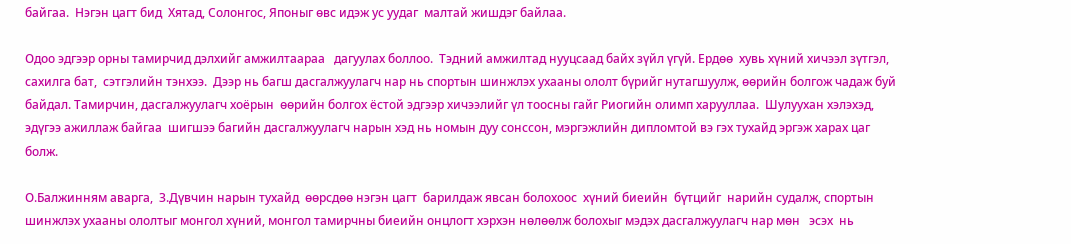байгаа.  Нэгэн цагт бид  Хятад, Солонгос, Японыг өвс идэж ус уудаг  малтай жишдэг байлаа.

Одоо эдгээр орны тамирчид дэлхийг амжилтаараа   дагуулах боллоо.  Тэдний амжилтад нууцсаад байх зүйл үгүй. Ердөө  хувь хүний хичээл зүтгэл, сахилга бат,  сэтгэлийн тэнхээ.  Дээр нь багш дасгалжуулагч нар нь спортын шинжлэх ухааны ололт бүрийг нутагшуулж, өөрийн болгож чадаж буй байдал. Тамирчин, дасгалжуулагч хоёрын  өөрийн болгох ёстой эдгээр хичээлийг үл тоосны гайг Риогийн олимп харууллаа.  Шулуухан хэлэхэд,  эдүгээ ажиллаж байгаа  шигшээ багийн дасгалжуулагч нарын хэд нь номын дуу сонссон, мэргэжлийн дипломтой вэ гэх тухайд эргэж харах цаг болж.

О.Балжинням аварга,  З.Дүвчин нарын тухайд  өөрсдөө нэгэн цагт  барилдаж явсан болохоос  хүний биеийн  бүтцийг  нарийн судалж, спортын шинжлэх ухааны ололтыг монгол хүний, монгол тамирчны биеийн онцлогт хэрхэн нөлөөлж болохыг мэдэх дасгалжуулагч нар мөн   эсэх  нь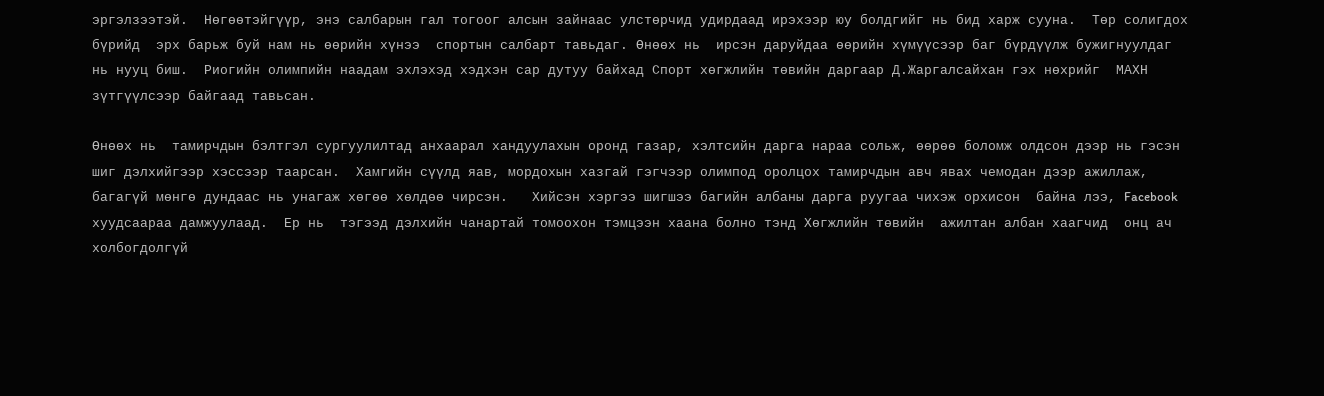эргэлзээтэй.  Нөгөөтэйгүүр, энэ салбарын гал тогоог алсын зайнаас улстөрчид удирдаад ирэхээр юу болдгийг нь бид харж сууна.  Төр солигдох бүрийд  эрх барьж буй нам нь өөрийн хүнээ  спортын салбарт тавьдаг. Өнөөх нь  ирсэн даруйдаа өөрийн хүмүүсээр баг бүрдүүлж бужигнуулдаг нь нууц биш.  Риогийн олимпийн наадам эхлэхэд хэдхэн сар дутуу байхад Спорт хөгжлийн төвийн даргаар Д.Жаргалсайхан гэх нөхрийг  МАХН зүтгүүлсээр байгаад тавьсан.

Өнөөх нь  тамирчдын бэлтгэл сургуулилтад анхаарал хандуулахын оронд газар, хэлтсийн дарга нараа сольж, өөрөө боломж олдсон дээр нь гэсэн шиг дэлхийгээр хэссээр таарсан.  Хамгийн сүүлд яав, мордохын хазгай гэгчээр олимпод оролцох тамирчдын авч явах чемодан дээр ажиллаж, багагүй мөнгө дундаас нь унагаж хөгөө хөлдөө чирсэн.   Хийсэн хэргээ шигшээ багийн албаны дарга руугаа чихэж орхисон  байна лээ, Facebook   хуудсаараа дамжуулаад.  Ер нь  тэгээд дэлхийн чанартай томоохон тэмцээн хаана болно тэнд Хөгжлийн төвийн  ажилтан албан хаагчид  онц ач холбогдолгүй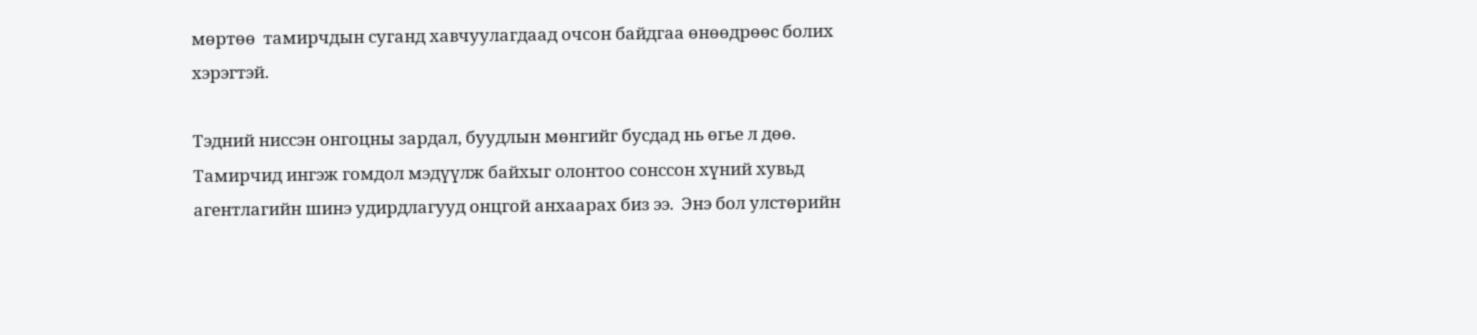мөртөө  тамирчдын суганд хавчуулагдаад очсон байдгаа өнөөдрөөс болих хэрэгтэй.

Тэдний ниссэн онгоцны зардал, буудлын мөнгийг бусдад нь өгье л дөө. Тамирчид ингэж гомдол мэдүүлж байхыг олонтоо сонссон хүний хувьд агентлагийн шинэ удирдлагууд онцгой анхаарах биз ээ.  Энэ бол улстөрийн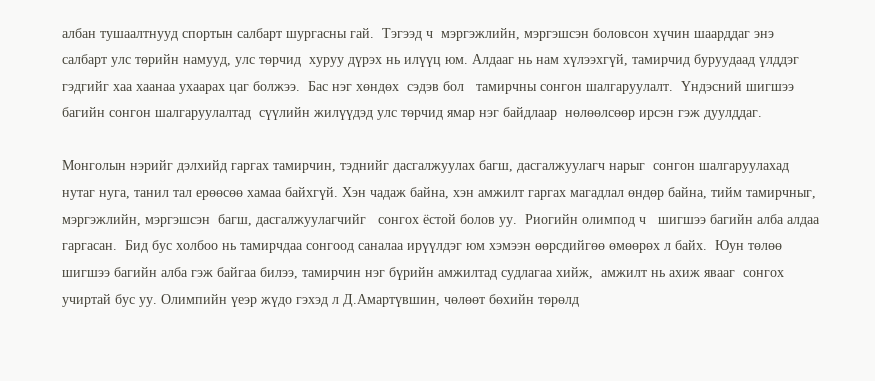албан тушаалтнууд спортын салбарт шургасны гай.  Тэгээд ч  мэргэжлийн, мэргэшсэн боловсон хүчин шаарддаг энэ салбарт улс төрийн намууд, улс төрчид  хуруу дүрэх нь илүүц юм. Алдааг нь нам хүлээхгүй, тамирчид буруудаад үлддэг  гэдгийг хаа хаанаа ухаарах цаг болжээ.  Бас нэг хөндөх  сэдэв бол   тамирчны сонгон шалгаруулалт.  Үндэсний шигшээ багийн сонгон шалгаруулалтад  сүүлийн жилүүдэд улс төрчид ямар нэг байдлаар  нөлөөлсөөр ирсэн гэж дуулддаг.

Монголын нэрийг дэлхийд гаргах тамирчин, тэднийг дасгалжуулах багш, дасгалжуулагч нарыг  сонгон шалгаруулахад нутаг нуга, танил тал ерөөсөө хамаа байхгүй. Хэн чадаж байна, хэн амжилт гаргах магадлал өндөр байна, тийм тамирчныг,   мэргэжлийн, мэргэшсэн  багш, дасгалжуулагчийг   сонгох ёстой болов уу.  Риогийн олимпод ч   шигшээ багийн алба алдаа гаргасан.  Бид бус холбоо нь тамирчдаа сонгоод саналаа ирүүлдэг юм хэмээн өөрсдийгөө өмөөрөх л байх.  Юун төлөө шигшээ багийн алба гэж байгаа билээ, тамирчин нэг бүрийн амжилтад судлагаа хийж,  амжилт нь ахиж явааг  сонгох учиртай бус уу. Олимпийн үеэр жүдо гэхэд л Д.Амартүвшин, чөлөөт бөхийн төрөлд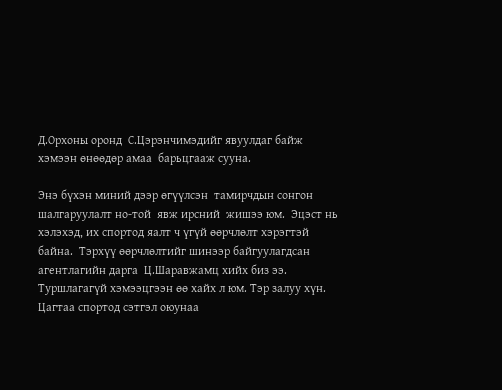Д.Орхоны оронд  С.Цэрэнчимэдийг явуулдаг байж хэмээн өнөөдөр амаа  барьцгааж сууна.

Энэ бүхэн миний дээр өгүүлсэн  тамирчдын сонгон шалгаруулалт но-той  явж ирсний  жишээ юм.  Эцэст нь хэлэхэд, их спортод яалт ч үгүй өөрчлөлт хэрэгтэй байна.  Тэрхүү өөрчлөлтийг шинээр байгуулагдсан агентлагийн дарга  Ц.Шаравжамц хийх биз ээ.  Туршлагагүй хэмээцгээн өө хайх л юм. Тэр залуу хүн. Цагтаа спортод сэтгэл оюунаа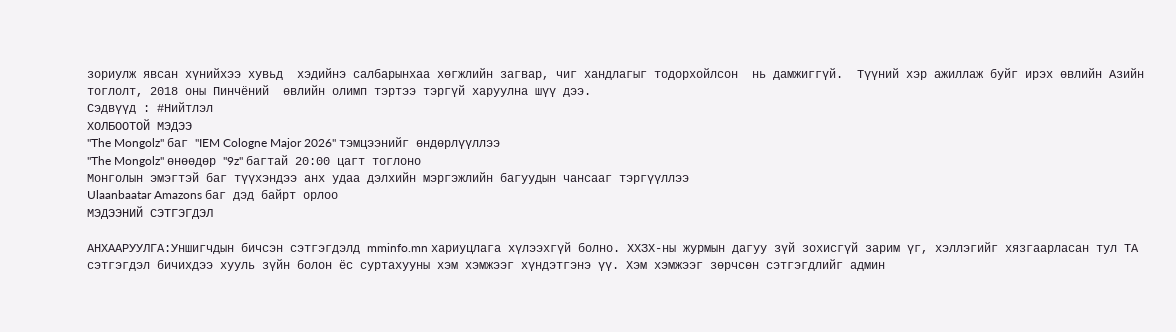зориулж явсан хүнийхээ хувьд  хэдийнэ салбарынхаа хөгжлийн загвар, чиг хандлагыг тодорхойлсон  нь дамжиггүй.  Түүний хэр ажиллаж буйг ирэх өвлийн Азийн тоглолт, 2018 оны Пинчёний  өвлийн олимп тэртээ тэргүй харуулна шүү дээ.
Сэдвүүд : #Нийтлэл
ХОЛБООТОЙ МЭДЭЭ
"The Mongolz" баг "IEM Cologne Major 2026" тэмцээнийг өндөрлүүллээ
"The Mongolz" өнөөдөр "9z" багтай 20:00 цагт тоглоно
Монголын эмэгтэй баг түүхэндээ анх удаа дэлхийн мэргэжлийн багуудын чансааг тэргүүллээ
Ulaanbaatar Amazons баг дэд байрт орлоо
МЭДЭЭНИЙ СЭТГЭГДЭЛ

АНХААРУУЛГА:Уншигчдын бичсэн сэтгэгдэлд mminfo.mn хариуцлага хүлээхгүй болно. ХХЗХ-ны журмын дагуу зүй зохисгүй зарим үг, хэллэгийг хязгаарласан тул ТА сэтгэгдэл бичихдээ хууль зүйн болон ёс суртахууны хэм хэмжээг хүндэтгэнэ үү. Хэм хэмжээг зөрчсөн сэтгэгдлийг админ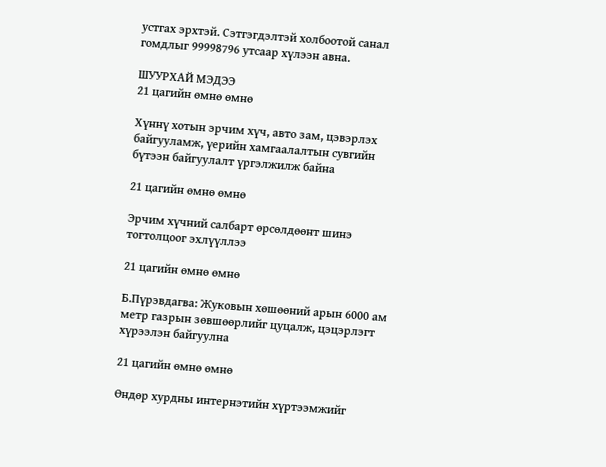устгах эрхтэй. Сэтгэгдэлтэй холбоотой санал гомдлыг 99998796 утсаар хүлээн авна.

ШУУРХАЙ МЭДЭЭ
21 цагийн өмнө өмнө

Хүннү хотын эрчим хүч, авто зам, цэвэрлэх байгууламж, үерийн хамгаалалтын сувгийн бүтээн байгуулалт үргэлжилж байна

21 цагийн өмнө өмнө

Эрчим хүчний салбарт өрсөлдөөнт шинэ тогтолцоог эхлүүллээ

21 цагийн өмнө өмнө

Б.Пүрэвдагва: Жуковын хөшөөний арын 6000 ам метр газрын зөвшөөрлийг цуцалж, цэцэрлэгт хүрээлэн байгуулна

21 цагийн өмнө өмнө

Өндөр хурдны интернэтийн хүртээмжийг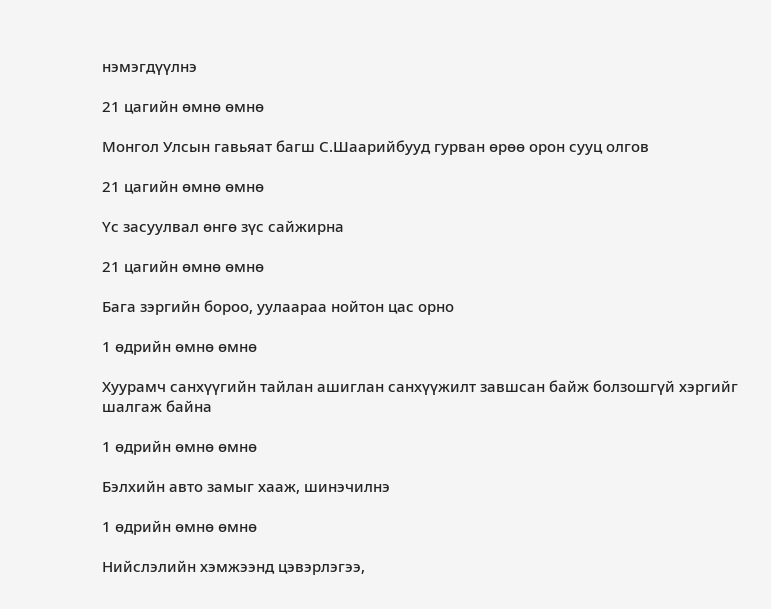нэмэгдүүлнэ

21 цагийн өмнө өмнө

Монгол Улсын гавьяат багш С.Шаарийбууд гурван өрөө орон сууц олгов

21 цагийн өмнө өмнө

Үс засуулвал өнгө зүс сайжирна

21 цагийн өмнө өмнө

Бага зэргийн бороо, уулаараа нойтон цас орно

1 өдрийн өмнө өмнө

Хуурамч санхүүгийн тайлан ашиглан санхүүжилт завшсан байж болзошгүй хэргийг шалгаж байна

1 өдрийн өмнө өмнө

Бэлхийн авто замыг хааж, шинэчилнэ

1 өдрийн өмнө өмнө

Нийслэлийн хэмжээнд цэвэрлэгээ,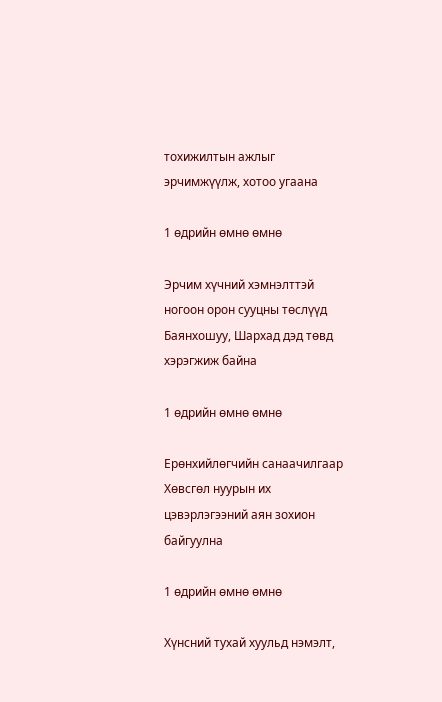тохижилтын ажлыг эрчимжүүлж, хотоо угаана

1 өдрийн өмнө өмнө

Эрчим хүчний хэмнэлттэй ногоон орон сууцны төслүүд Баянхошуу, Шархад дэд төвд хэрэгжиж байна

1 өдрийн өмнө өмнө

Ерөнхийлөгчийн санаачилгаар Хөвсгөл нуурын их цэвэрлэгээний аян зохион байгуулна

1 өдрийн өмнө өмнө

Хүнсний тухай хуульд нэмэлт,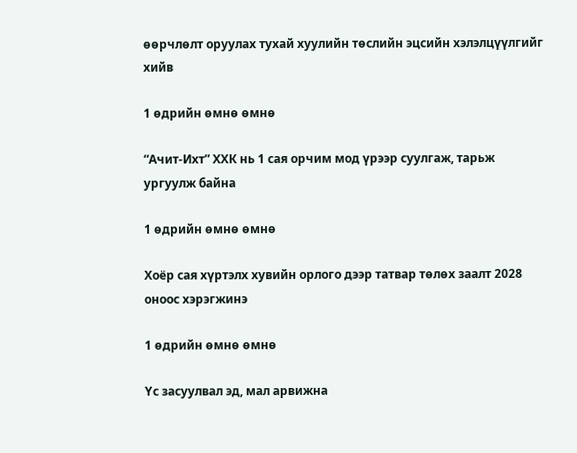өөрчлөлт оруулах тухай хуулийн төслийн эцсийн хэлэлцүүлгийг хийв

1 өдрийн өмнө өмнө

“Ачит-Ихт” ХХК нь 1 сая орчим мод үрээр суулгаж, тарьж ургуулж байна

1 өдрийн өмнө өмнө

Хоёр сая хүртэлх хувийн орлого дээр татвар төлөх заалт 2028 оноос хэрэгжинэ

1 өдрийн өмнө өмнө

Үс засуулвал эд, мал арвижна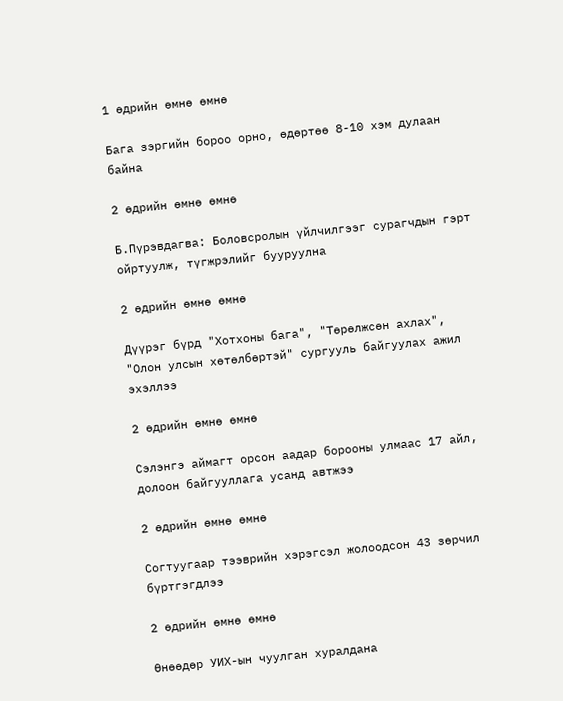1 өдрийн өмнө өмнө

Бага зэргийн бороо орно, өдөртөө 8-10 хэм дулаан байна

2 өдрийн өмнө өмнө

Б.Пүрэвдагва: Боловсролын үйлчилгээг сурагчдын гэрт ойртуулж, түгжрэлийг бууруулна

2 өдрийн өмнө өмнө

Дүүрэг бүрд "Хотхоны бага", "Төрөлжсөн ахлах", "Олон улсын хөтөлбөртэй" сургууль байгуулах ажил эхэллээ

2 өдрийн өмнө өмнө

Сэлэнгэ аймагт орсон аадар борооны улмаас 17 айл, долоон байгууллага усанд автжээ

2 өдрийн өмнө өмнө

Согтуугаар тээврийн хэрэгсэл жолоодсон 43 зөрчил бүртгэгдлээ

2 өдрийн өмнө өмнө

Өнөөдөр УИХ-ын чуулган хуралдана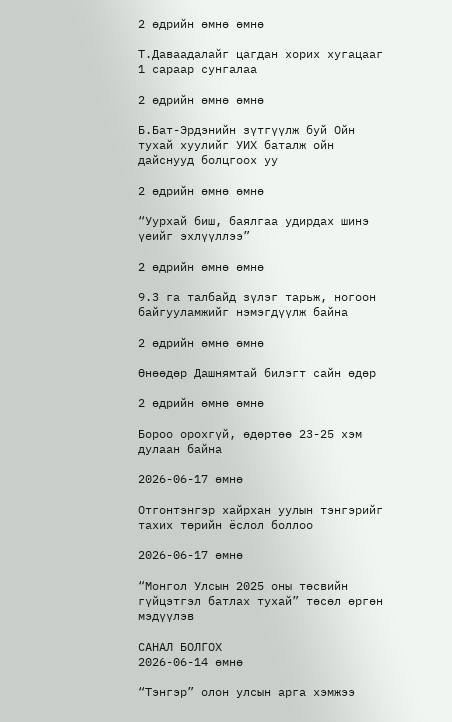2 өдрийн өмнө өмнө

Т.Даваадалайг цагдан хорих хугацааг 1 сараар сунгалаа

2 өдрийн өмнө өмнө

Б.Бат-Эрдэнийн зүтгүүлж буй Ойн тухай хуулийг УИХ баталж ойн дайснууд болцгоох уу

2 өдрийн өмнө өмнө

“Уурхай биш, баялгаа удирдах шинэ үеийг эхлүүллээ”

2 өдрийн өмнө өмнө

9.3 га талбайд зүлэг тарьж, ногоон байгууламжийг нэмэгдүүлж байна

2 өдрийн өмнө өмнө

Өнөөдөр Дашнямтай билэгт сайн өдөр

2 өдрийн өмнө өмнө

Бороо орохгүй, өдөртөө 23-25 хэм дулаан байна

2026-06-17 өмнө

Отгонтэнгэр хайрхан уулын тэнгэрийг тахих төрийн ёслол боллоо

2026-06-17 өмнө

“Монгол Улсын 2025 оны төсвийн гүйцэтгэл батлах тухай” төсөл өргөн мэдүүлэв

САНАЛ БОЛГОХ
2026-06-14 өмнө

“Тэнгэр” олон улсын арга хэмжээ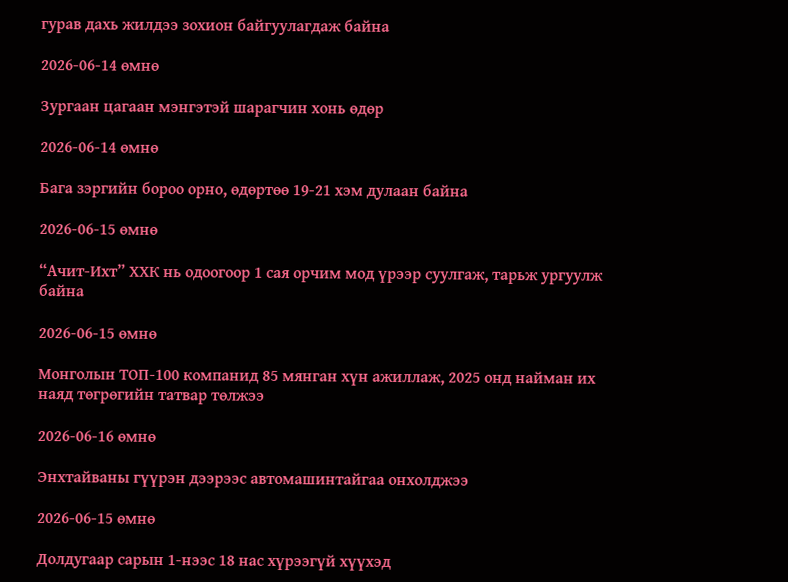гурав дахь жилдээ зохион байгуулагдаж байна

2026-06-14 өмнө

Зургаан цагаан мэнгэтэй шарагчин хонь өдөр

2026-06-14 өмнө

Бага зэргийн бороо орно, өдөртөө 19-21 хэм дулаан байна

2026-06-15 өмнө

“Ачит-Ихт” ХХК нь одоогоор 1 сая орчим мод үрээр суулгаж, тарьж ургуулж байна

2026-06-15 өмнө

Монголын ТОП-100 компанид 85 мянган хүн ажиллаж, 2025 онд найман их наяд төгрөгийн татвар төлжээ

2026-06-16 өмнө

Энхтайваны гүүрэн дээрээс автомашинтайгаа онхолджээ

2026-06-15 өмнө

Долдугаар сарын 1-нээс 18 нас хүрээгүй хүүхэд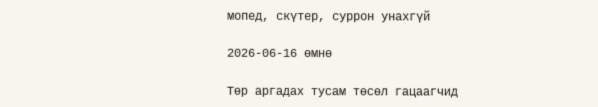мопед, скүтер, суррон унахгүй

2026-06-16 өмнө

Төр аргадах тусам төсөл гацаагчид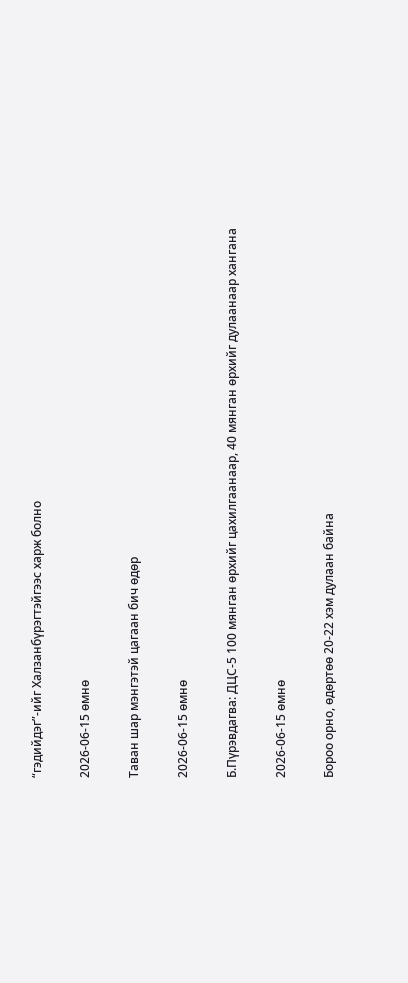“гэдийдэг”-ийг Халзанбүрэгтэйгээс харж болно

2026-06-15 өмнө

Таван шар мэнгэтэй цагаан бич өдөр

2026-06-15 өмнө

Б.Пүрэвдагва: ДЦС-5 100 мянган өрхийг цахилгаанаар, 40 мянган өрхийг дулаанаар хангана

2026-06-15 өмнө

Бороо орно, өдөртөө 20-22 хэм дулаан байна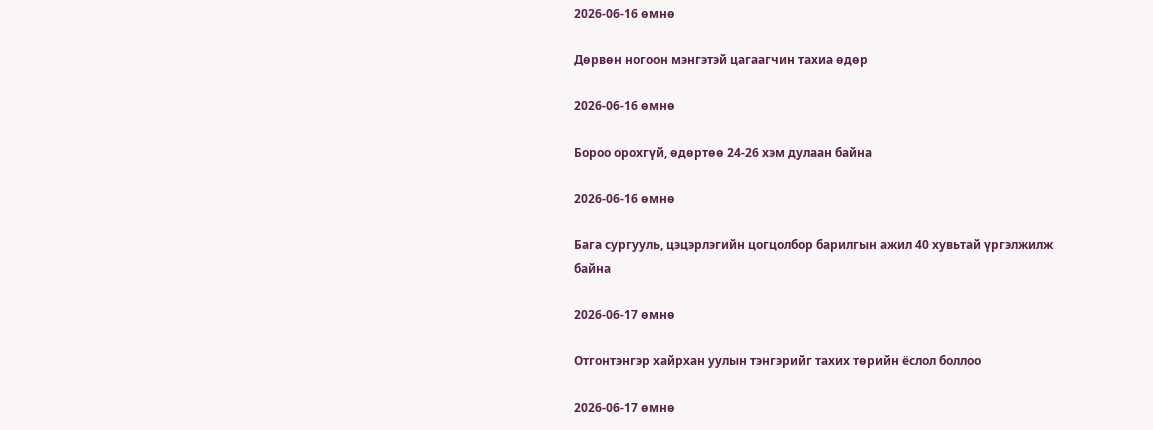2026-06-16 өмнө

Дөрвөн ногоон мэнгэтэй цагаагчин тахиа өдөр

2026-06-16 өмнө

Бороо орохгүй, өдөртөө 24-26 хэм дулаан байна

2026-06-16 өмнө

Бага сургууль, цэцэрлэгийн цогцолбор барилгын ажил 40 хувьтай үргэлжилж байна

2026-06-17 өмнө

Отгонтэнгэр хайрхан уулын тэнгэрийг тахих төрийн ёслол боллоо

2026-06-17 өмнө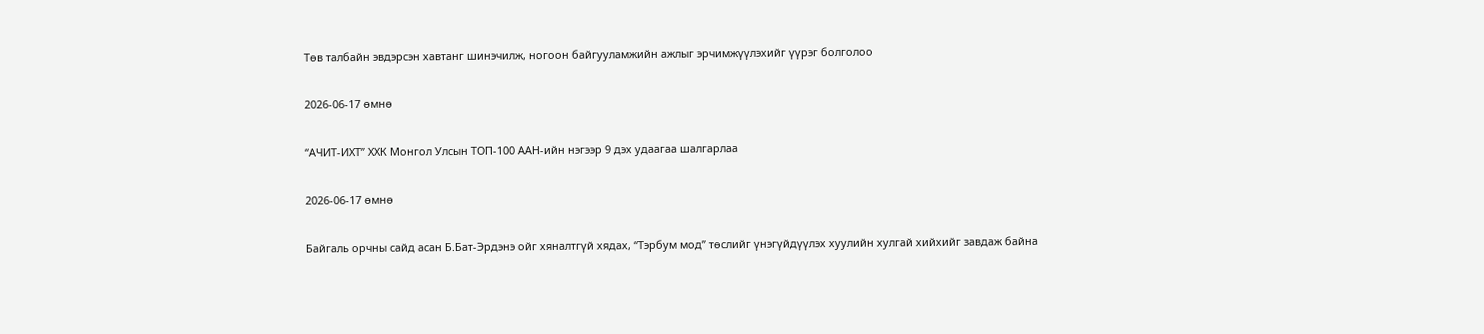Төв талбайн эвдэрсэн хавтанг шинэчилж, ногоон байгууламжийн ажлыг эрчимжүүлэхийг үүрэг болголоо

2026-06-17 өмнө

“АЧИТ-ИХТ” ХХК Монгол Улсын ТОП-100 ААН-ийн нэгээр 9 дэх удаагаа шалгарлаа

2026-06-17 өмнө

Байгаль орчны сайд асан Б.Бат-Эрдэнэ ойг хяналтгүй хядах, “Тэрбум мод” төслийг үнэгүйдүүлэх хуулийн хулгай хийхийг завдаж байна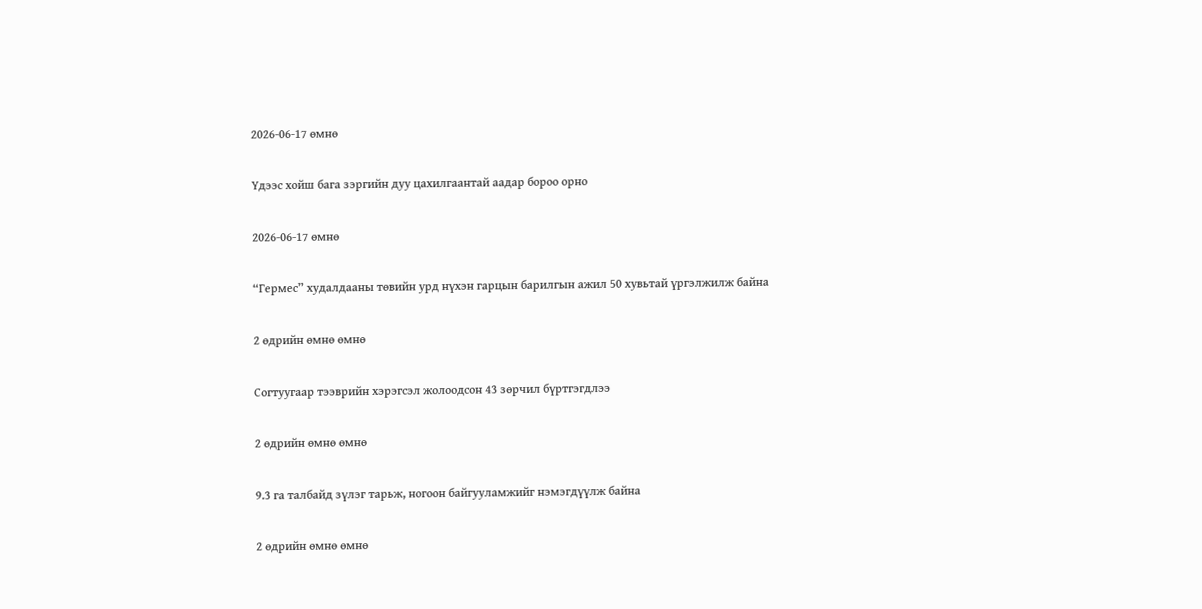2026-06-17 өмнө

Үдээс хойш бага зэргийн дуу цахилгаантай аадар бороо орно

2026-06-17 өмнө

“Гермес” худалдааны төвийн урд нүхэн гарцын барилгын ажил 50 хувьтай үргэлжилж байна

2 өдрийн өмнө өмнө

Согтуугаар тээврийн хэрэгсэл жолоодсон 43 зөрчил бүртгэгдлээ

2 өдрийн өмнө өмнө

9.3 га талбайд зүлэг тарьж, ногоон байгууламжийг нэмэгдүүлж байна

2 өдрийн өмнө өмнө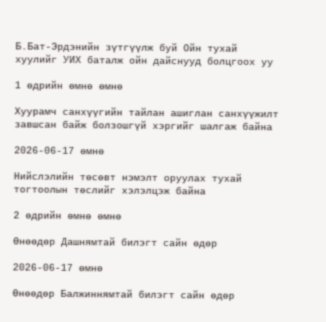Б.Бат-Эрдэнийн зүтгүүлж буй Ойн тухай хуулийг УИХ баталж ойн дайснууд болцгоох уу

1 өдрийн өмнө өмнө

Хуурамч санхүүгийн тайлан ашиглан санхүүжилт завшсан байж болзошгүй хэргийг шалгаж байна

2026-06-17 өмнө

Нийслэлийн төсөвт нэмэлт оруулах тухай тогтоолын төслийг хэлэлцэж байна

2 өдрийн өмнө өмнө

Өнөөдөр Дашнямтай билэгт сайн өдөр

2026-06-17 өмнө

Өнөөдөр Балжиннямтай билэгт сайн өдөр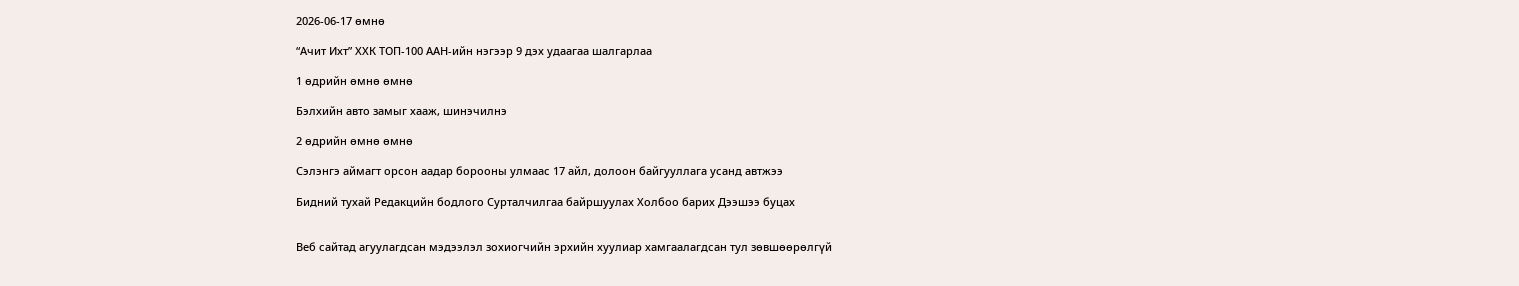2026-06-17 өмнө

“Ачит Ихт” ХХК ТОП-100 ААН-ийн нэгээр 9 дэх удаагаа шалгарлаа

1 өдрийн өмнө өмнө

Бэлхийн авто замыг хааж, шинэчилнэ

2 өдрийн өмнө өмнө

Сэлэнгэ аймагт орсон аадар борооны улмаас 17 айл, долоон байгууллага усанд автжээ

Бидний тухай Редакцийн бодлого Сурталчилгаа байршуулах Холбоо барих Дээшээ буцах


Веб сайтад агуулагдсан мэдээлэл зохиогчийн эрхийн хуулиар хамгаалагдсан тул зөвшөөрөлгүй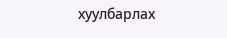хуулбарлах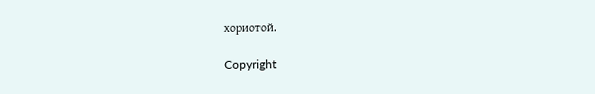хориотой.

Copyright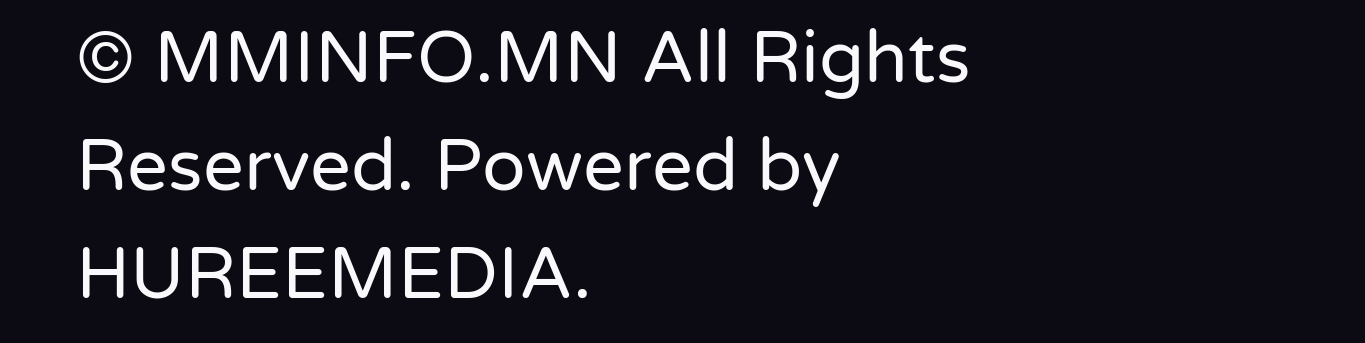© MMINFO.MN All Rights Reserved. Powered by HUREEMEDIA.